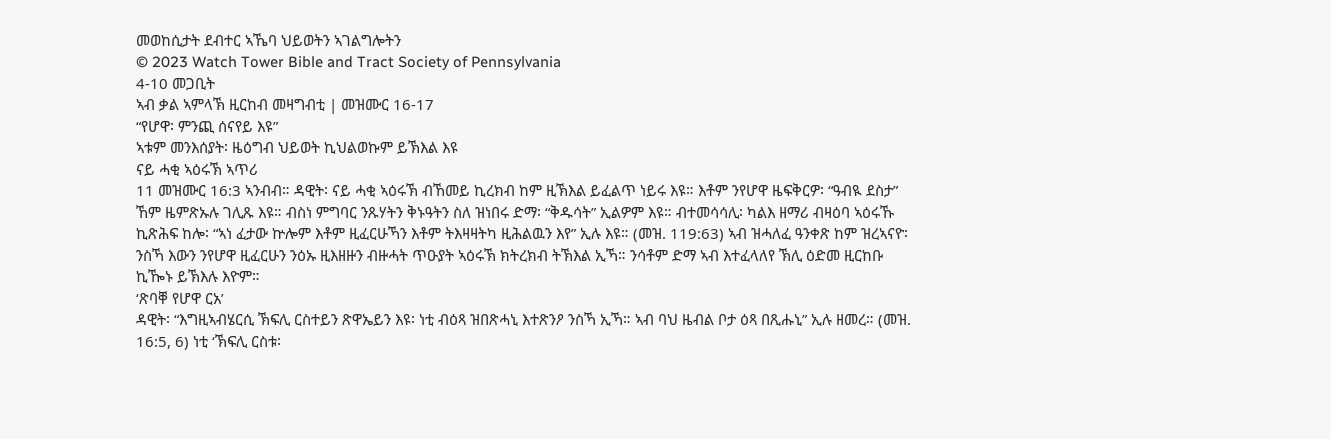መወከሲታት ደብተር ኣኼባ ህይወትን ኣገልግሎትን
© 2023 Watch Tower Bible and Tract Society of Pennsylvania
4-10 መጋቢት
ኣብ ቃል ኣምላኽ ዚርከብ መዛግብቲ | መዝሙር 16-17
“የሆዋ፡ ምንጪ ሰናየይ እዩ”
ኣቱም መንእሰያት፡ ዜዕግብ ህይወት ኪህልወኩም ይኽእል እዩ
ናይ ሓቂ ኣዕሩኽ ኣጥሪ
11 መዝሙር 16:3 ኣንብብ። ዳዊት፡ ናይ ሓቂ ኣዕሩኽ ብኸመይ ኪረክብ ከም ዚኽእል ይፈልጥ ነይሩ እዩ። እቶም ንየሆዋ ዜፍቅርዎ፡ “ዓብዪ ደስታ” ኸም ዜምጽኡሉ ገሊጹ እዩ። ብስነ ምግባር ንጹሃትን ቅኑዓትን ስለ ዝነበሩ ድማ፡ “ቅዱሳት” ኢልዎም እዩ። ብተመሳሳሊ፡ ካልእ ዘማሪ ብዛዕባ ኣዕሩኹ ኪጽሕፍ ከሎ፡ “ኣነ ፈታው ኵሎም እቶም ዚፈርሁኻን እቶም ትእዛዛትካ ዚሕልዉን እየ” ኢሉ እዩ። (መዝ. 119:63) ኣብ ዝሓለፈ ዓንቀጽ ከም ዝረኣናዮ፡ ንስኻ እውን ንየሆዋ ዚፈርሁን ንዕኡ ዚእዘዙን ብዙሓት ጥዑያት ኣዕሩኽ ክትረክብ ትኽእል ኢኻ። ንሳቶም ድማ ኣብ እተፈላለየ ኽሊ ዕድመ ዚርከቡ ኪዀኑ ይኽእሉ እዮም።
‘ጽባቐ የሆዋ ርአ’
ዳዊት፡ “እግዚኣብሄርሲ ኽፍሊ ርስተይን ጽዋኤይን እዩ፡ ነቲ ብዕጻ ዝበጽሓኒ እተጽንዖ ንስኻ ኢኻ። ኣብ ባህ ዜብል ቦታ ዕጻ በጺሑኒ” ኢሉ ዘመረ። (መዝ. 16:5, 6) ነቲ ‘ኽፍሊ ርስቱ፡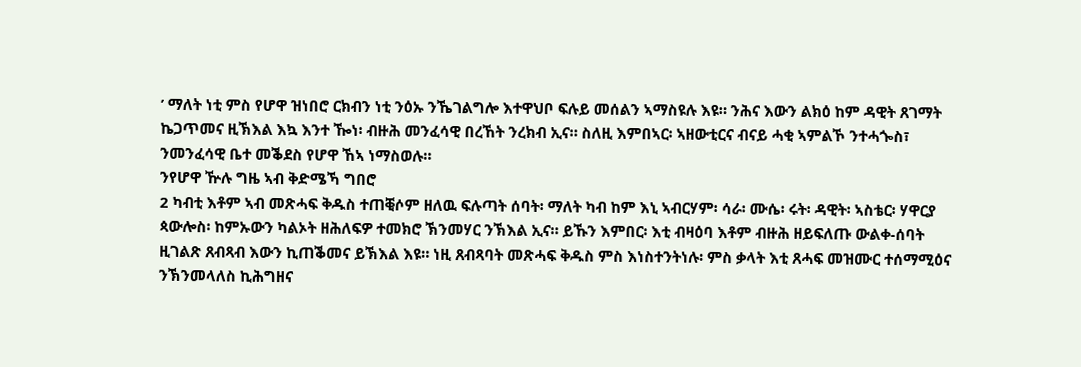’ ማለት ነቲ ምስ የሆዋ ዝነበሮ ርክብን ነቲ ንዕኡ ንኼገልግሎ እተዋህቦ ፍሉይ መሰልን ኣማስዩሉ እዩ። ንሕና እውን ልክዕ ከም ዳዊት ጸገማት ኬጋጥመና ዚኽእል እኳ እንተ ዀነ፡ ብዙሕ መንፈሳዊ በረኸት ንረክብ ኢና። ስለዚ እምበኣር፡ ኣዘውቲርና ብናይ ሓቂ ኣምልኾ ንተሓጐስ፣ ንመንፈሳዊ ቤተ መቕደስ የሆዋ ኸኣ ነማስወሉ።
ንየሆዋ ዅሉ ግዜ ኣብ ቅድሜኻ ግበሮ
2 ካብቲ እቶም ኣብ መጽሓፍ ቅዱስ ተጠቒሶም ዘለዉ ፍሉጣት ሰባት፡ ማለት ካብ ከም እኒ ኣብርሃም፡ ሳራ፡ ሙሴ፡ ሩት፡ ዳዊት፡ ኣስቴር፡ ሃዋርያ ጳውሎስ፡ ከምኡውን ካልኦት ዘሕለፍዎ ተመክሮ ኽንመሃር ንኽእል ኢና። ይኹን እምበር፡ እቲ ብዛዕባ እቶም ብዙሕ ዘይፍለጡ ውልቀ-ሰባት ዚገልጽ ጸብጻብ እውን ኪጠቕመና ይኽእል እዩ። ነዚ ጸብጻባት መጽሓፍ ቅዱስ ምስ እነስተንትነሉ፡ ምስ ቃላት እቲ ጸሓፍ መዝሙር ተሰማሚዕና ንኽንመላለስ ኪሕግዘና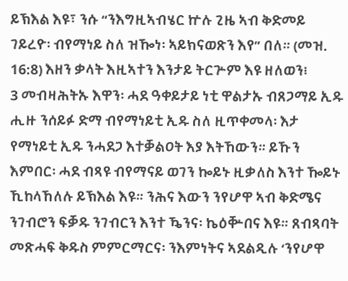ይኽእል እዩ፣ ንሱ “ንእግዚኣብሄር ኵሉ ጊዜ ኣብ ቅድመይ ገይረዮ፡ ብየማነይ ስለ ዝዀነ፡ ኣይክናወጽን እየ” በለ። (መዝ. 16:8) እዘን ቃላት እዚኣተን እንታይ ትርጕም እዩ ዘለወን፧
3 መብዛሕትኡ እዋን፡ ሓደ ዓቀይታይ ነቲ ዋልታኡ ብጸጋማይ ኢዱ ሒዙ ንሰይፉ ድማ ብየማነይቲ ኢዱ ስለ ዚጥቀመላ፡ እታ የማነይቲ ኢዱ ንሓደጋ እተቓልዐት እያ እትኸውን። ይኹን እምበር፡ ሓደ ብጻዩ ብየማናይ ወገን ኰይኑ ዚቃለስ እንተ ዀይኑ ኺከላኸለሉ ይኽእል እዩ። ንሕና እውን ንየሆዋ ኣብ ቅድሜና ንገብሮን ፍቓዱ ንገብርን እንተ ዄንና፡ ኬዕቝበና እዩ። ጸብጻባት መጽሓፍ ቅዱስ ምምርማርና፡ ንእምነትና ኣደልዲሉ ‘ንየሆዋ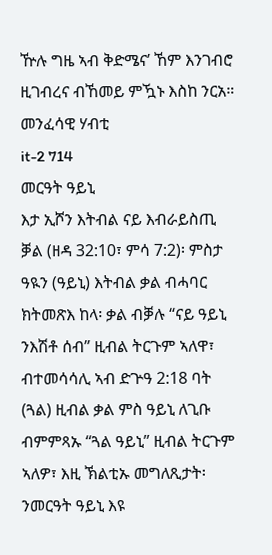ዅሉ ግዜ ኣብ ቅድሜና’ ኸም እንገብሮ ዚገብረና ብኸመይ ምዃኑ እስከ ንርአ።
መንፈሳዊ ሃብቲ
it-2 714
መርዓት ዓይኒ
እታ ኢሾን እትብል ናይ እብራይስጢ ቓል (ዘዳ 32:10፣ ምሳ 7:2)፡ ምስታ ዓዪን (ዓይኒ) እትብል ቃል ብሓባር ክትመጽእ ከላ፡ ቃል ብቓሉ “ናይ ዓይኒ ንእሽቶ ሰብ” ዚብል ትርጉም ኣለዋ፣ ብተመሳሳሊ ኣብ ድጕዓ 2:18 ባት (ጓል) ዚብል ቃል ምስ ዓይኒ ለጊቡ ብምምጻኡ “ጓል ዓይኒ” ዚብል ትርጉም ኣለዎ፣ እዚ ኽልቲኡ መግለጺታት፡ ንመርዓት ዓይኒ እዩ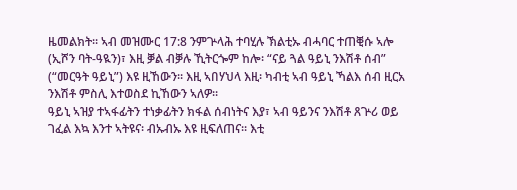ዜመልክት። ኣብ መዝሙር 17:8 ንምጕላሕ ተባሂሉ ኽልቲኡ ብሓባር ተጠቒሱ ኣሎ (ኢሾን ባት-ዓዪን)፣ እዚ ቓል ብቓሉ ኺትርጐም ከሎ፡ “ናይ ጓል ዓይኒ ንእሽቶ ሰብ” (“መርዓት ዓይኒ”) እዩ ዚኸውን። እዚ ኣበሃህላ እዚ፡ ካብቲ ኣብ ዓይኒ ኻልእ ሰብ ዚርአ ንእሽቶ ምስሊ እተወስደ ኪኸውን ኣለዎ።
ዓይኒ ኣዝያ ተኣፋፊትን ተነቃፊትን ክፋል ሰብነትና እያ፣ ኣብ ዓይንና ንእሽቶ ጸጕሪ ወይ ገፈል እኳ እንተ ኣትዩና፡ ብኡብኡ እዩ ዚፍለጠና። እቲ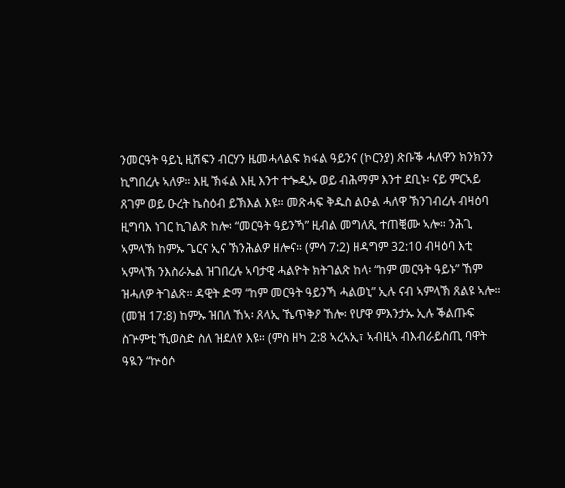ንመርዓት ዓይኒ ዚሽፍን ብርሃን ዜመሓላልፍ ክፋል ዓይንና (ኮርንያ) ጽቡቕ ሓለዋን ክንክንን ኪግበረሉ ኣለዎ። እዚ ኽፋል እዚ እንተ ተጐዲኡ ወይ ብሕማም እንተ ደቢኑ፡ ናይ ምርኣይ ጸገም ወይ ዑረት ኬስዕብ ይኽእል እዩ። መጽሓፍ ቅዱስ ልዑል ሓለዋ ኽንገብረሉ ብዛዕባ ዚግባእ ነገር ኪገልጽ ከሎ፡ “መርዓት ዓይንኻ” ዚብል መግለጺ ተጠቒሙ ኣሎ። ንሕጊ ኣምላኽ ከምኡ ጌርና ኢና ኽንሕልዎ ዘሎና። (ምሳ 7:2) ዘዳግም 32:10 ብዛዕባ እቲ ኣምላኽ ንእስራኤል ዝገበረሉ ኣባታዊ ሓልዮት ክትገልጽ ከላ፡ “ከም መርዓት ዓይኑ” ኸም ዝሓለዎ ትገልጽ። ዳዊት ድማ “ከም መርዓት ዓይንኻ ሓልወኒ” ኢሉ ናብ ኣምላኽ ጸልዩ ኣሎ። (መዝ 17:8) ከምኡ ዝበለ ኸኣ፡ ጸላኢ ኼጥቅዖ ኸሎ፡ የሆዋ ምእንታኡ ኢሉ ቕልጡፍ ስጕምቲ ኺወስድ ስለ ዝደለየ እዩ። (ምስ ዘካ 2:8 ኣረኣኢ፣ ኣብዚኣ ብእብራይስጢ ባዋት ዓዪን “ኵዕሶ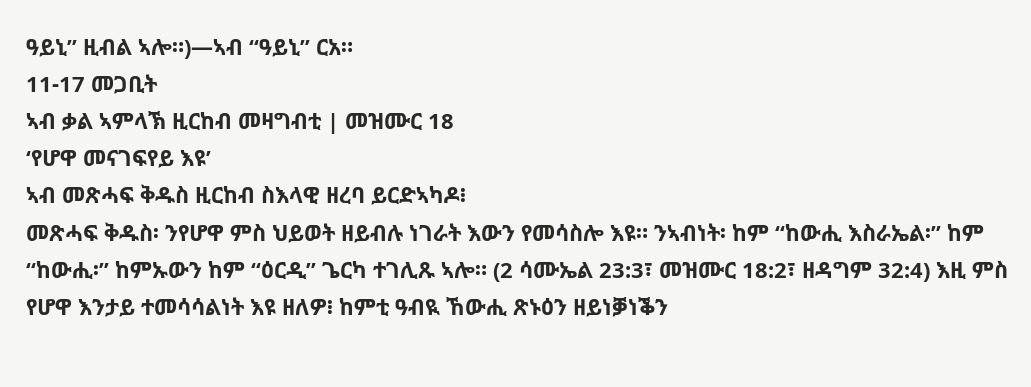ዓይኒ” ዚብል ኣሎ።)—ኣብ “ዓይኒ” ርአ።
11-17 መጋቢት
ኣብ ቃል ኣምላኽ ዚርከብ መዛግብቲ | መዝሙር 18
‘የሆዋ መናገፍየይ እዩ’
ኣብ መጽሓፍ ቅዱስ ዚርከብ ስእላዊ ዘረባ ይርድኣካዶ፧
መጽሓፍ ቅዱስ፡ ንየሆዋ ምስ ህይወት ዘይብሉ ነገራት እውን የመሳስሎ እዩ። ንኣብነት፡ ከም “ከውሒ እስራኤል፡” ከም “ከውሒ፡” ከምኡውን ከም “ዕርዲ” ጌርካ ተገሊጹ ኣሎ። (2 ሳሙኤል 23:3፣ መዝሙር 18:2፣ ዘዳግም 32:4) እዚ ምስ የሆዋ እንታይ ተመሳሳልነት እዩ ዘለዎ፧ ከምቲ ዓብዪ ኸውሒ ጽኑዕን ዘይነቓነቕን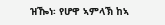ዝዀነ፡ የሆዋ ኣምላኽ ከኣ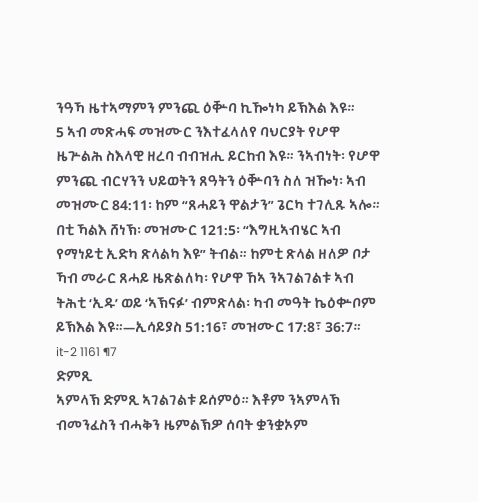ንዓኻ ዜተኣማምን ምንጪ ዕቝባ ኪዀነካ ይኽእል እዩ።
5 ኣብ መጽሓፍ መዝሙር ንእተፈላለየ ባህርያት የሆዋ ዜጕልሕ ስእላዊ ዘረባ ብብዝሒ ይርከብ እዩ። ንኣብነት፡ የሆዋ ምንጪ ብርሃንን ህይወትን ጸዓትን ዕቝባን ስለ ዝዀነ፡ ኣብ መዝሙር 84:11፡ ከም “ጸሓይን ዋልታን” ጌርካ ተገሊጹ ኣሎ። በቲ ኻልእ ሸነኽ፡ መዝሙር 121:5፡ “እግዚኣብሄር ኣብ የማነይቲ ኢድካ ጽላልካ እዩ” ትብል። ከምቲ ጽላል ዘለዎ ቦታ ኻብ መራር ጸሓይ ዜጽልለካ፡ የሆዋ ኸኣ ንኣገልገልቱ ኣብ ትሕቲ ‘ኢዱ’ ወይ ‘ኣኽናፉ’ ብምጽላል፡ ካብ መዓት ኬዕቍቦም ይኽእል እዩ።—ኢሳይያስ 51:16፣ መዝሙር 17:8፣ 36:7።
it-2 1161 ¶7
ድምጺ
ኣምላኽ ድምጺ ኣገልገልቱ ይሰምዕ። እቶም ንኣምላኽ ብመንፈስን ብሓቅን ዜምልኽዎ ሰባት ቋንቋኦም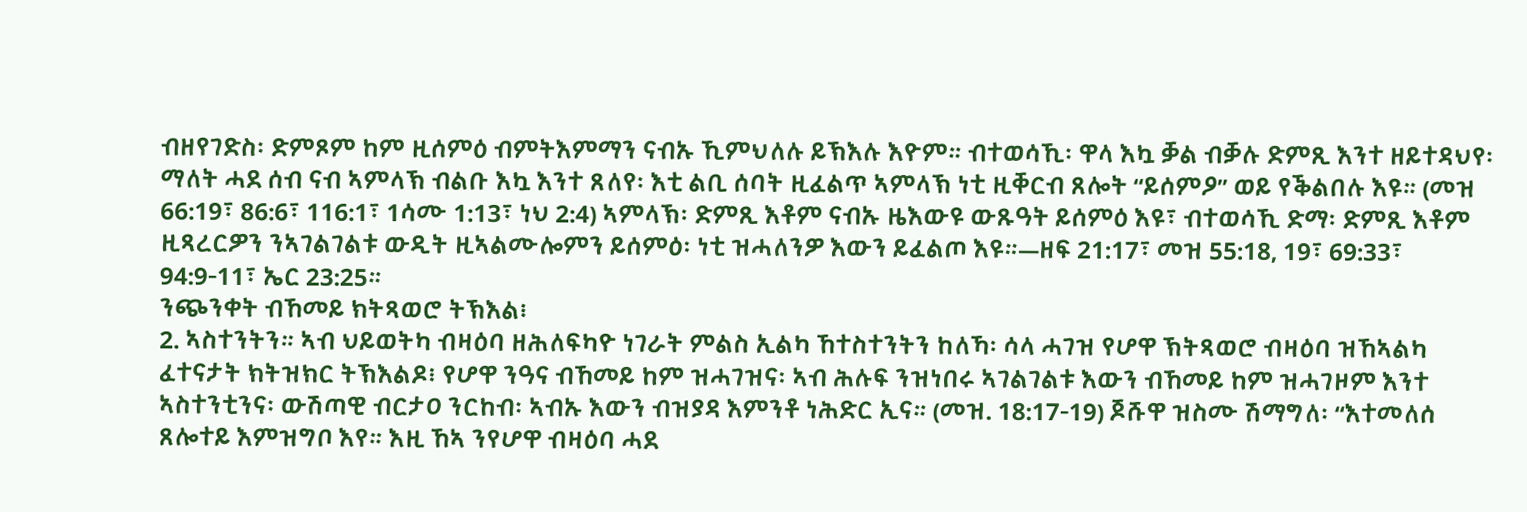ብዘየገድስ፡ ድምጾም ከም ዚሰምዕ ብምትእምማን ናብኡ ኺምህለሉ ይኽእሉ እዮም። ብተወሳኺ፡ ዋላ እኳ ቓል ብቓሉ ድምጺ እንተ ዘይተዳህየ፡ ማለት ሓደ ሰብ ናብ ኣምላኽ ብልቡ እኳ እንተ ጸለየ፡ እቲ ልቢ ሰባት ዚፈልጥ ኣምላኽ ነቲ ዚቐርብ ጸሎት “ይሰምዖ” ወይ የቕልበሉ እዩ። (መዝ 66:19፣ 86:6፣ 116:1፣ 1ሳሙ 1:13፣ ነህ 2:4) ኣምላኽ፡ ድምጺ እቶም ናብኡ ዜእውዩ ውጹዓት ይሰምዕ እዩ፣ ብተወሳኺ ድማ፡ ድምጺ እቶም ዚጻረርዎን ንኣገልገልቱ ውዲት ዚኣልሙሎምን ይሰምዕ፡ ነቲ ዝሓለንዎ እውን ይፈልጦ እዩ።—ዘፍ 21:17፣ መዝ 55:18, 19፣ 69:33፣ 94:9-11፣ ኤር 23:25።
ንጭንቀት ብኸመይ ክትጻወሮ ትኽእል፧
2. ኣስተንትን። ኣብ ህይወትካ ብዛዕባ ዘሕለፍካዮ ነገራት ምልስ ኢልካ ኸተስተንትን ከለኻ፡ ሳላ ሓገዝ የሆዋ ኽትጻወሮ ብዛዕባ ዝኸኣልካ ፈተናታት ክትዝክር ትኽእልዶ፧ የሆዋ ንዓና ብኸመይ ከም ዝሓገዝና፡ ኣብ ሕሉፍ ንዝነበሩ ኣገልገልቱ እውን ብኸመይ ከም ዝሓገዞም እንተ ኣስተንቲንና፡ ውሽጣዊ ብርታዐ ንርከብ፡ ኣብኡ እውን ብዝያዳ እምንቶ ነሕድር ኢና። (መዝ. 18:17-19) ጆሹዋ ዝስሙ ሽማግለ፡ “እተመለሰ ጸሎተይ እምዝግቦ እየ። እዚ ኸኣ ንየሆዋ ብዛዕባ ሓደ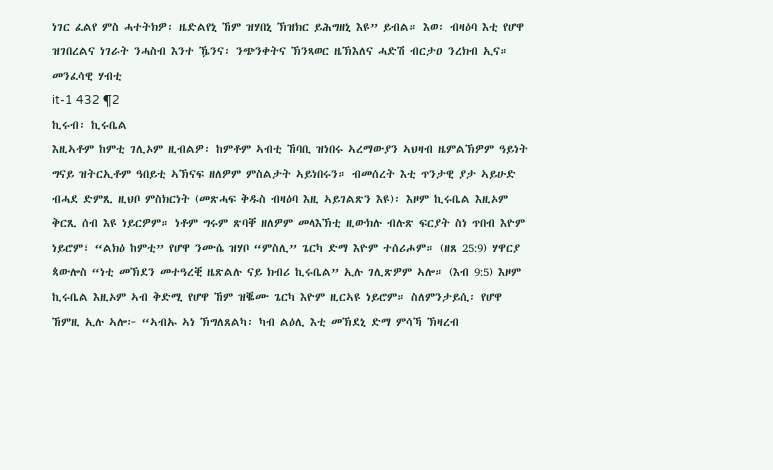ነገር ፈልየ ምስ ሓተትክዎ፡ ዜድልየኒ ኸም ዝሃበኒ ኽዝክር ይሕግዘኒ እዩ” ይብል። እወ፡ ብዛዕባ እቲ የሆዋ ዝገበረልና ነገራት ንሓስብ እንተ ዄንና፡ ንጭንቀትና ኽንጻወር ዜኽእለና ሓድሽ ብርታዐ ንረክብ ኢና።
መንፈሳዊ ሃብቲ
it-1 432 ¶2
ኪሩብ፡ ኪሩቤል
እዚኣቶም ከምቲ ገሊኦም ዚብልዎ፡ ከምቶም ኣብቲ ኸባቢ ዝነበሩ ኣረማውያን ኣህዛብ ዜምልኽዎም ዓይነት ግናይ ዝትርኢቶም ዓበይቲ ኣኽናፍ ዘለዎም ምስልታት ኣይነበሩን። ብመሰረት እቲ ጥንታዊ ያታ ኣይሁድ ብሓደ ድምጺ ዚህቦ ምስክርነት (መጽሓፍ ቅዱስ ብዛዕባ እዚ ኣይገልጽን እዩ)፡ እዞም ኪሩቤል እዚኦም ቅርጺ ሰብ እዩ ነይርዎም። ነቶም ግሩም ጽባቐ ዘለዎም መላእኽቲ ዚውክሉ ብሉጽ ፍርያት ስነ ጥበብ እዮም ነይሮም፣ “ልክዕ ከምቲ” የሆዋ ንሙሴ ዝሃቦ “ምስሊ” ጌርካ ድማ እዮም ተሰሪሖም። (ዘጸ 25:9) ሃዋርያ ጳውሎስ “ነቲ መኽደን መተዓረቒ ዜጽልሉ ናይ ክብሪ ኪሩቤል” ኢሉ ገሊጽዎም ኣሎ። (እብ 9:5) እዞም ኪሩቤል እዚኦም ኣብ ቅድሚ የሆዋ ኸም ዝቘሙ ጌርካ እዮም ዚርኣዩ ነይሮም። ስለምንታይሲ፡ የሆዋ ኸምዚ ኢሉ ኣሎ፦ “ኣብኡ ኣነ ኽግለጸልካ፡ ካብ ልዕሊ እቲ መኽደኒ ድማ ምሳኻ ኽዛረብ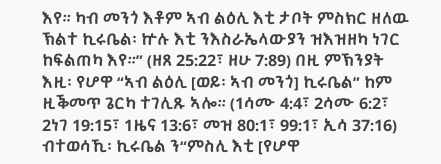እየ። ካብ መንጎ እቶም ኣብ ልዕሊ እቲ ታቦት ምስክር ዘለዉ ኽልተ ኪሩቤል፡ ኵሉ እቲ ንእስራኤላውያን ዝእዝዘካ ነገር ከፍልጠካ እየ።” (ዘጸ 25:22፣ ዘሁ 7:89) በዚ ምኽንያት እዚ፡ የሆዋ “ኣብ ልዕሊ [ወይ፡ ኣብ መንጎ] ኪሩቤል” ከም ዚቕመጥ ጌርካ ተገሊጹ ኣሎ። (1ሳሙ 4:4፣ 2ሳሙ 6:2፣ 2ነገ 19:15፣ 1ዜና 13:6፣ መዝ 80:1፣ 99:1፣ ኢሳ 37:16) ብተወሳኺ፡ ኪሩቤል ን“ምስሊ እቲ [የሆዋ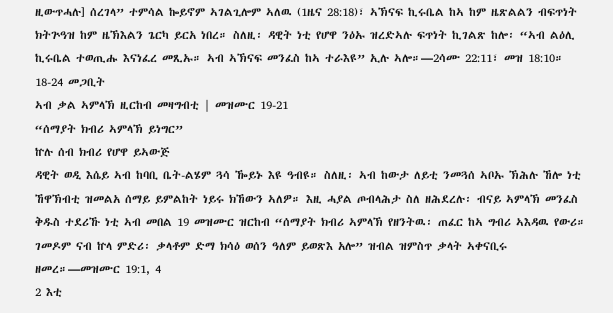ዚውጥሓሉ] ሰረገላ” ተምሳል ኰይኖም ኣገልጊሎም ኣለዉ (1ዜና 28:18)፣ ኣኽናፍ ኪሩቤል ከኣ ከም ዜጽልልን ብፍጥነት ክትጕዓዝ ከም ዜኽእልን ጌርካ ይርአ ነበረ። ስለዚ፡ ዳዊት ነቲ የሆዋ ንዕኡ ዝረድኣሉ ፍጥነት ኪገልጽ ከሎ፡ “ኣብ ልዕሊ ኪሩቤል ተወጢሑ እናነፈረ መጺኡ። ኣብ ኣኽናፍ መንፈስ ከኣ ተራእዩ” ኢሉ ኣሎ።—2ሳሙ 22:11፣ መዝ 18:10።
18-24 መጋቢት
ኣብ ቃል ኣምላኽ ዚርከብ መዛግብቲ | መዝሙር 19-21
“ሰማያት ክብሪ ኣምላኽ ይነግር”
ኵሉ ሰብ ክብሪ የሆዋ ይኣውጅ
ዳዊት ወዲ እሴይ ኣብ ከባቢ ቤት-ልሄም ጓሳ ዀይኑ እዩ ዓብዩ። ስለዚ፡ ኣብ ከውታ ለይቲ ንመጓሰ ኣቦኡ ኽሕሉ ኸሎ ነቲ ኸዋኽብቲ ዝመልአ ሰማይ ይምልከት ነይሩ ክኸውን ኣለዎ። እዚ ሓያል ጦብላሕታ ስለ ዘሕደረሉ፡ ብናይ ኣምላኽ መንፈስ ቅዱስ ተደሪኹ ነቲ ኣብ መበል 19 መዝሙር ዝርከብ “ሰማያት ክብሪ ኣምላኽ የዘንትዉ፡ ጠፈር ከኣ ግብሪ ኣእዳዉ የውሪ። ገመዶም ናብ ኵላ ምድሪ፡ ቃላቶም ድማ ክሳዕ ወሰን ዓለም ይወጽእ አሎ” ዝብል ዝምስጥ ቃላት ኣቀናቢሩ ዘመረ።—መዝሙር 19:1, 4
2 እቲ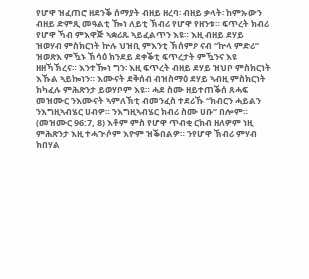የሆዋ ዝፈጠሮ ዘደንቕ ሰማያት ብዘይ ዘረባ፡ ብዘይ ቃላት፡ ከምኡውን ብዘይ ድምጺ መዓልቲ ዀነ ለይቲ ኽብሪ የሆዋ የዘንቱ። ፍጥረት ክብሪ የሆዋ ኻብ ምእዋጅ ኣቋሪጹ ኣይፈልጥን እዩ። እዚ ብዘይ ደሃይ ዝወሃብ ምስክርነት ኵሉ ህዝቢ ምእንቲ ኽሰምዖ ናብ “ኵላ ምድሪ” ዝወጽእ ምዃኑ ኽሳዕ ክንደይ ደቀቕቲ ፍጥረታት ምዃንና እዩ ዘዘኻኽረና። እንተዀነ ግን፡ እዚ ፍጥረት ብዘይ ደሃይ ዝህቦ ምስክርነት እኹል ኣይኰነን። እሙናት ደቅሰብ ብዝስማዕ ደሃይ ኣብዚ ምስክርነት ክካፈሉ ምሕጽንታ ይወሃቦም እዩ። ሓደ ስሙ ዘይተጠቕሰ ጸሓፍ መዝሙር ንእሙናት ኣምለኽቲ ብመንፈስ ተደሪኹ “ክብርን ሓይልን ንእግዚኣብሄር ሀብዎ። ንእግዚኣብሄር ክብሪ ስሙ ሀቡ” በሎም። (መዝሙር 96:7, 8) እቶም ምስ የሆዋ ጥብቂ ርክብ ዘለዎም ነዚ ምሕጽንታ እዚ ተሓጒሶም እዮም ዝቕበልዎ። ንየሆዋ ኽብሪ ምሃብ ክበሃል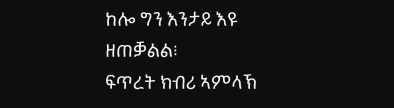ከሎ ግን እንታይ እዩ ዘጠቓልል፧
ፍጥረት ክብሪ ኣምላኽ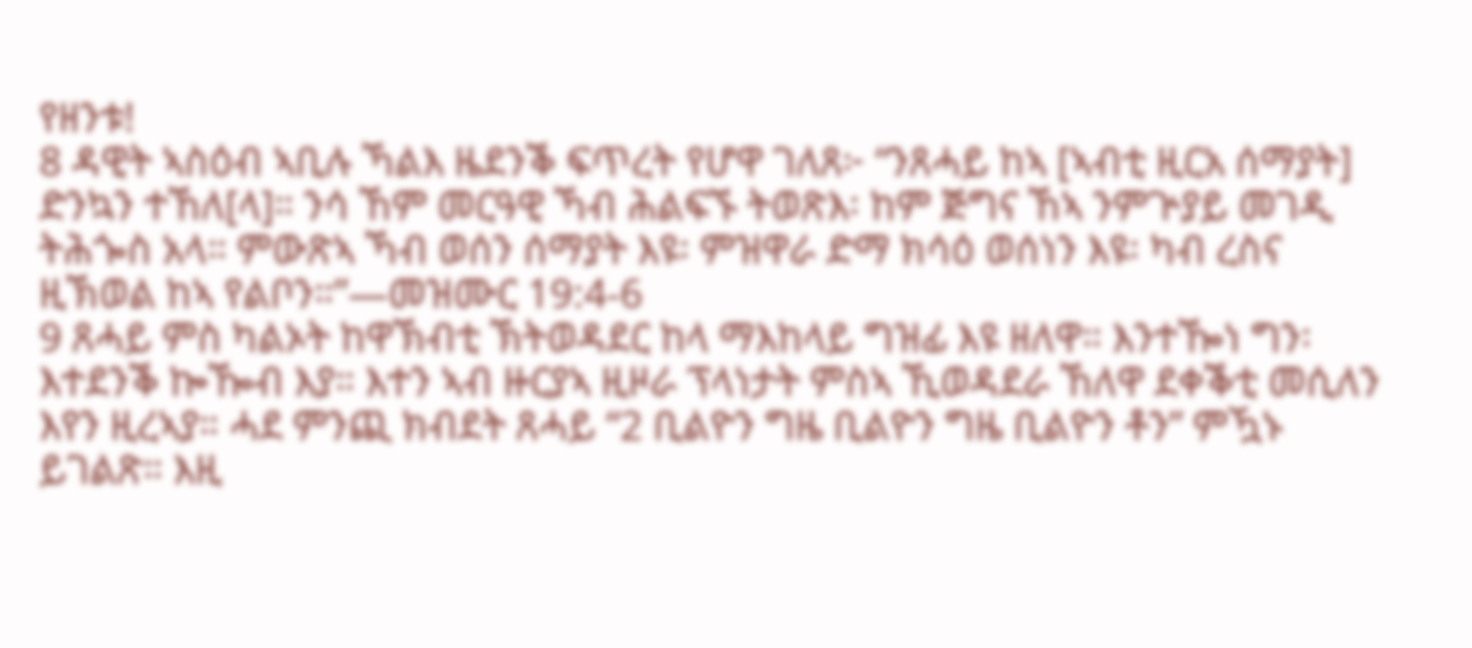የዘንቱ!
8 ዳዊት ኣስዕብ ኣቢሉ ኻልእ ዜደንቕ ፍጥረት የሆዋ ገለጸ፦ “ንጸሓይ ከኣ [ኣብቲ ዚርአ ሰማያት] ድንኳን ተኸለ[ላ]። ንሳ ኸም መርዓዊ ኻብ ሕልፍኙ ትወጽእ፡ ከም ጅግና ኸኣ ንምጕያይ መገዲ ትሕጐስ አላ። ምውጽኣ ኻብ ወሰን ሰማያት እዩ፡ ምዝዋራ ድማ ክሳዕ ወሰነን እዩ፡ ካብ ረስና ዚኽወል ከኣ የልቦን።”—መዝሙር 19:4-6
9 ጸሓይ ምስ ካልኦት ከዋኽብቲ ኽትወዳደር ከላ ማእከላይ ግዝፊ እዩ ዘለዋ። እንተዀነ ግን፡ እተደንቕ ኰዀብ እያ። እተን ኣብ ዙርያኣ ዚዞራ ፕላነታት ምስኣ ኺወዳደራ ኸለዋ ደቀቕቲ መሲለን እየን ዚረኣያ። ሓደ ምንጪ ክብደት ጸሓይ “2 ቢልዮን ግዜ ቢልዮን ግዜ ቢልዮን ቶን” ምዃኑ ይገልጽ። እዚ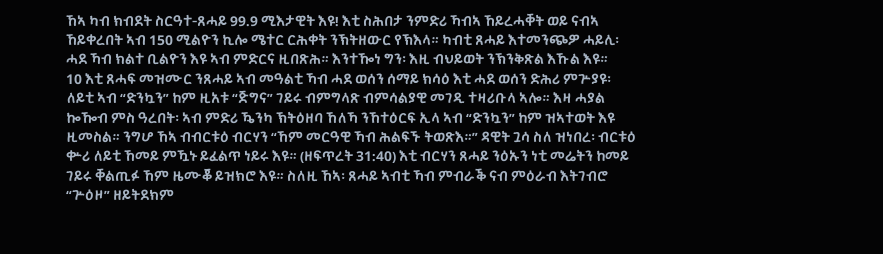ኸኣ ካብ ክብደት ስርዓተ-ጸሓይ 99.9 ሚእታዊት እዩ! እቲ ስሕበታ ንምድሪ ኻብኣ ኸይረሓቐት ወይ ናብኣ ኸይቀረበት ኣብ 150 ሚልዮን ኪሎ ሜተር ርሕቀት ንኽትዘውር የኽእላ። ካብቲ ጸሓይ እተመንጭዎ ሓይሊ፡ ሓደ ኻብ ክልተ ቢልዮን እዩ ኣብ ምድርና ዚበጽሕ። እንተዀነ ግን፡ እዚ ብህይወት ንኽንቅጽል እኹል እዩ።
10 እቲ ጸሓፍ መዝሙር ንጸሓይ ኣብ መዓልቲ ኻብ ሓደ ወሰን ሰማይ ክሳዕ እቲ ሓደ ወሰን ድሕሪ ምጕያዩ፡ ለይቲ ኣብ “ድንኳን” ከም ዚአቱ “ጅግና” ገይሩ ብምግላጽ ብምሳልያዊ መገዲ ተዛሪቡላ ኣሎ። እዛ ሓያል ኰዀብ ምስ ዓረበት፡ ኣብ ምድሪ ዄንካ ኽትዕዘባ ኸለኻ ንኸተዕርፍ ኢላ ኣብ “ድንኳን” ከም ዝኣተወት እዩ ዚመስል። ንግሆ ኸኣ ብብርቱዕ ብርሃን “ኸም መርዓዊ ኻብ ሕልፍኙ ትወጽእ።” ዳዊት ጓሳ ስለ ዝነበረ፡ ብርቱዕ ቍሪ ለይቲ ኸመይ ምዃኑ ይፈልጥ ነይሩ እዩ። (ዘፍጥረት 31:40) እቲ ብርሃን ጸሓይ ንዕኡን ነቲ መሬትን ከመይ ገይሩ ቐልጢፉ ኸም ዜሙቖ ይዝክሮ እዩ። ስለዚ ኸኣ፡ ጸሓይ ኣብቲ ኻብ ምብራቕ ናብ ምዕራብ እትገብሮ “ጕዕዞ” ዘይትደክም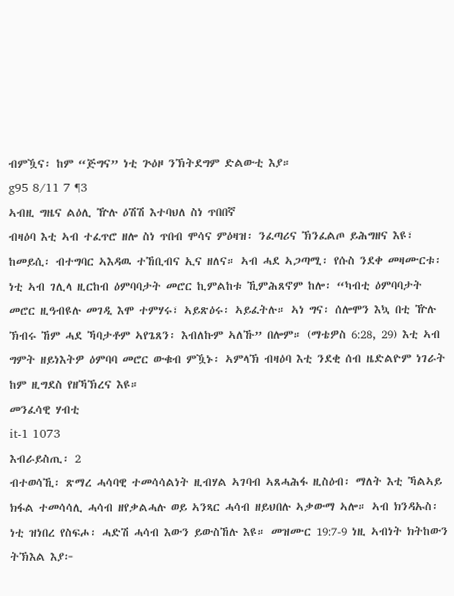ብምዃና፡ ከም “ጅግና” ነቲ ጕዕዞ ንኽትደግም ድልውቲ እያ።
g95 8/11 7 ¶3
ኣብዚ ግዜና ልዕሊ ዅሉ ዕሽሽ እተባህለ ስነ ጥበበኛ
ብዛዕባ እቲ ኣብ ተፈጥሮ ዘሎ ስነ ጥበብ ሞሳና ምዕዛዝ፡ ንፈጣሪና ኽንፈልጦ ይሕግዘና እዩ፣ ከመይሲ፡ ብተግባር ኣእዳዉ ተኸቢብና ኢና ዘለና። ኣብ ሓደ ኣጋጣሚ፡ የሱስ ንደቀ መዛሙርቱ፡ ነቲ ኣብ ገሊላ ዚርከብ ዕምባባታት መሮር ኪምልከቱ ኺምሕጸኖም ከሎ፡ “ካብቲ ዕምባባታት መሮር ዚዓብዩሉ መገዲ እሞ ተምሃሩ፣ ኣይጽዕሩ፡ ኣይፈትሉ። ኣነ ግና፡ ሰሎሞን እኳ በቲ ዅሉ ኽብሩ ኸም ሓደ ኻባታቶም ኣየጌጸን፡ እብለኩም ኣለኹ” በሎም። (ማቴዎስ 6:28, 29) እቲ ኣብ ግምት ዘይነእትዎ ዕምባባ መሮር ውቁብ ምዃኑ፡ ኣምላኽ ብዛዕባ እቲ ንደቂ ሰብ ዜድልዮም ነገራት ከም ዚግደስ የዘኻኽረና እዩ።
መንፈሳዊ ሃብቲ
it-1 1073
እብራይስጢ፡ 2
ብተወሳኺ፡ ጽማረ ሓሳባዊ ተመሳሳልነት ዚብሃል ኣገባብ ኣጸሓሕፋ ዚስዕብ፡ ማለት እቲ ኻልኣይ ክፋል ተመሳሳሊ ሓሳብ ዘየቃልሓሉ ወይ ኣንጻር ሓሳብ ዘይህበሉ ኣቃውማ ኣሎ። ኣብ ክንዳኡስ፡ ነቲ ዝነበረ የስፍሖ፡ ሓድሽ ሓሳብ እውን ይውስኸሉ እዩ። መዝሙር 19:7-9 ነዚ ኣብነት ክትከውን ትኽእል እያ፦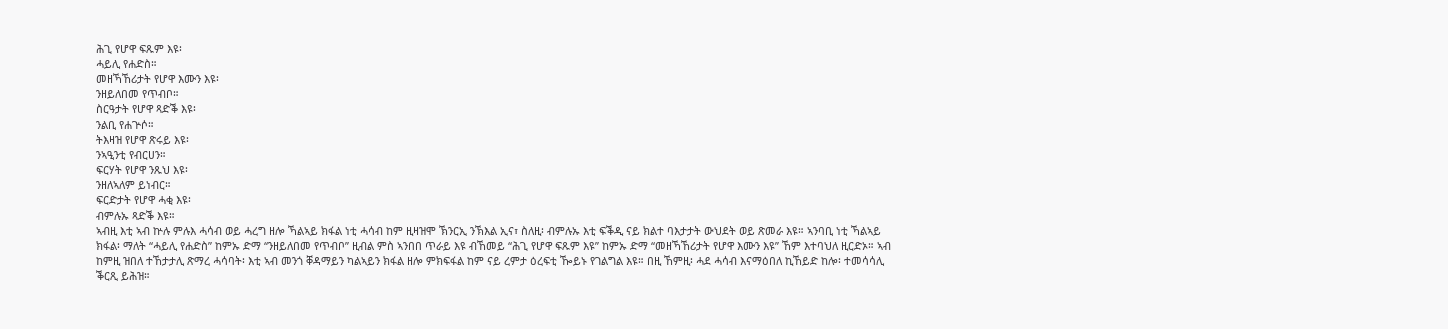ሕጊ የሆዋ ፍጹም እዩ፡
ሓይሊ የሐድስ።
መዘኻኸሪታት የሆዋ እሙን እዩ፡
ንዘይለበመ የጥብቦ።
ስርዓታት የሆዋ ጻድቕ እዩ፡
ንልቢ የሐጕሶ።
ትእዛዝ የሆዋ ጽሩይ እዩ፡
ንኣዒንቲ የብርሀን።
ፍርሃት የሆዋ ንጹህ እዩ፡
ንዘለኣለም ይነብር።
ፍርድታት የሆዋ ሓቂ እዩ፡
ብምሉኡ ጻድቕ እዩ።
ኣብዚ እቲ ኣብ ኵሉ ምሉእ ሓሳብ ወይ ሓረግ ዘሎ ኻልኣይ ክፋል ነቲ ሓሳብ ከም ዚዛዝሞ ኽንርኢ ንኽእል ኢና፣ ስለዚ፡ ብምሉኡ እቲ ፍቕዲ ናይ ክልተ ባእታታት ውህደት ወይ ጽመራ እዩ። ኣንባቢ ነቲ ኻልኣይ ክፋል፡ ማለት “ሓይሊ የሐድስ” ከምኡ ድማ “ንዘይለበመ የጥብቦ” ዚብል ምስ ኣንበበ ጥራይ እዩ ብኸመይ “ሕጊ የሆዋ ፍጹም እዩ” ከምኡ ድማ “መዘኻኸሪታት የሆዋ እሙን እዩ” ኸም እተባህለ ዚርድኦ። ኣብ ከምዚ ዝበለ ተኸታታሊ ጽማረ ሓሳባት፡ እቲ ኣብ መንጎ ቐዳማይን ካልኣይን ክፋል ዘሎ ምክፍፋል ከም ናይ ረምታ ዕረፍቲ ዀይኑ የገልግል እዩ። በዚ ኸምዚ፡ ሓደ ሓሳብ እናማዕበለ ኪኸይድ ከሎ፡ ተመሳሳሊ ቕርጺ ይሕዝ።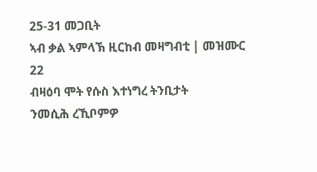25-31 መጋቢት
ኣብ ቃል ኣምላኽ ዚርከብ መዛግብቲ | መዝሙር 22
ብዛዕባ ሞት የሱስ እተነግረ ትንቢታት
ንመሲሕ ረኺቦምዎ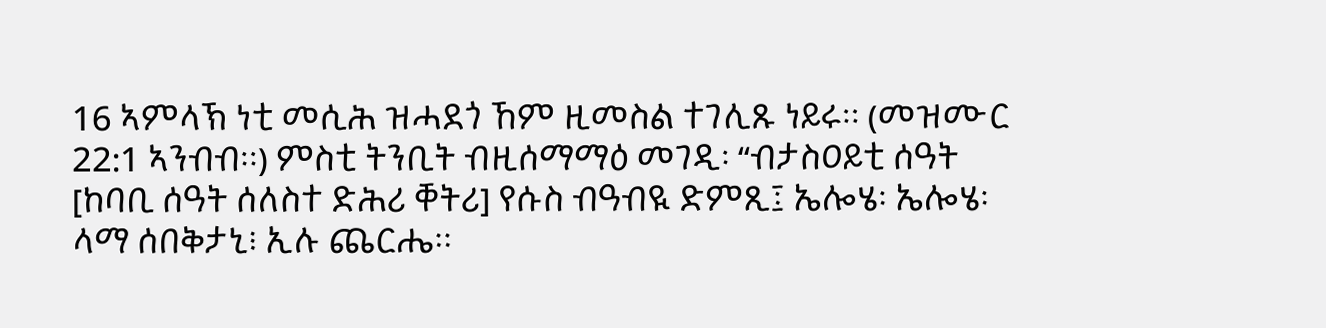16 ኣምላኽ ነቲ መሲሕ ዝሓደጎ ኸም ዚመስል ተገሊጹ ነይሩ። (መዝሙር 22:1 ኣንብብ።) ምስቲ ትንቢት ብዚሰማማዕ መገዲ፡ “ብታስዐይቲ ሰዓት [ከባቢ ሰዓት ሰለስተ ድሕሪ ቐትሪ] የሱስ ብዓብዪ ድምጺ፤ ኤሎሄ፡ ኤሎሄ፡ ላማ ሰበቅታኒ፧ ኢሉ ጨርሔ።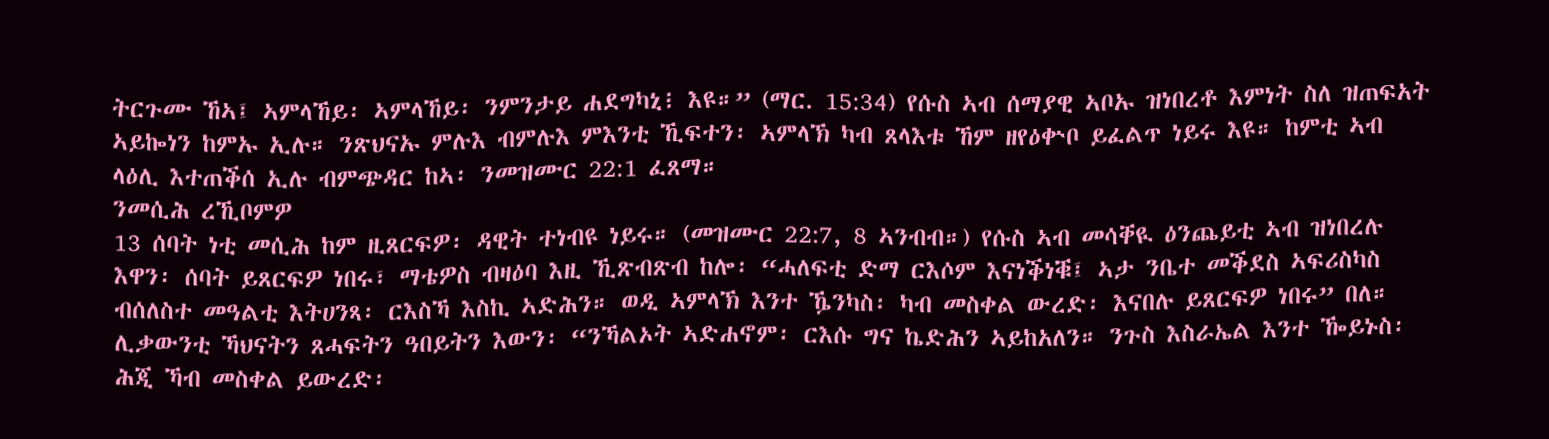ትርጉሙ ኸኣ፤ ኣምላኸይ፡ ኣምላኸይ፡ ንምንታይ ሐደግካኒ፧ እዩ።” (ማር. 15:34) የሱስ ኣብ ሰማያዊ ኣቦኡ ዝነበረቶ እምነት ስለ ዝጠፍአት ኣይኰነን ከምኡ ኢሉ። ንጽህናኡ ምሉእ ብምሉእ ምእንቲ ኺፍተን፡ ኣምላኽ ካብ ጸላእቱ ኸም ዘየዕቍቦ ይፈልጥ ነይሩ እዩ። ከምቲ ኣብ ላዕሊ እተጠቕሰ ኢሉ ብምጭዳር ከኣ፡ ንመዝሙር 22:1 ፈጸማ።
ንመሲሕ ረኺቦምዎ
13 ሰባት ነቲ መሲሕ ከም ዚጸርፍዎ፡ ዳዊት ተነብዩ ነይሩ። (መዝሙር 22:7, 8 ኣንብብ።) የሱስ ኣብ መሳቐዪ ዕንጨይቲ ኣብ ዝነበረሉ እዋን፡ ሰባት ይጸርፍዎ ነበሩ፣ ማቴዎስ ብዛዕባ እዚ ኺጽብጽብ ከሎ፡ “ሓለፍቲ ድማ ርእሶም እናነቕነቑ፤ ኣታ ንቤተ መቕደስ ኣፍሪስካስ ብሰለስተ መዓልቲ እትሀንጻ፡ ርእስኻ እስኪ ኣድሕን። ወዲ ኣምላኽ እንተ ዄንካስ፡ ካብ መስቀል ውረድ፡ እናበሉ ይጸርፍዎ ነበሩ” በለ። ሊቃውንቲ ኻህናትን ጸሓፍትን ዓበይትን እውን፡ “ንኻልኦት ኣድሐኖም፡ ርእሱ ግና ኬድሕን ኣይከአለን። ንጉስ እስራኤል እንተ ዀይኑስ፡ ሕጂ ኻብ መስቀል ይውረድ፡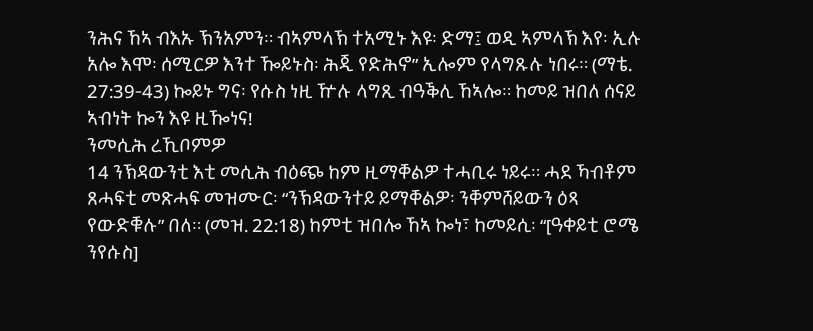ንሕና ኸኣ ብእኡ ኽንአምን። ብኣምላኽ ተአሚኑ እዩ፡ ድማ፤ ወዲ ኣምላኽ እየ፡ ኢሉ አሎ እሞ፡ ሰሚርዎ እንተ ዀይኑስ፡ ሕጂ የድሕኖ” ኢሎም የላግጹሉ ነበሩ። (ማቴ. 27:39-43) ኰይኑ ግና፡ የሱስ ነዚ ዅሉ ላግጺ ብዓቕሊ ኸኣሎ። ከመይ ዝበለ ሰናይ ኣብነት ኰን እዩ ዚዀነና!
ንመሲሕ ረኺቦምዎ
14 ንኽዳውንቲ እቲ መሲሕ ብዕጭ ከም ዚማቐልዎ ተሓቢሩ ነይሩ። ሓደ ኻብቶም ጸሓፍቲ መጽሓፍ መዝሙር፡ “ንኽዳውንተይ ይማቐልዎ፡ ንቐምሸይውን ዕጻ የውድቑሉ” በለ። (መዝ. 22:18) ከምቲ ዝበሎ ኸኣ ኰነ፣ ከመይሲ፡ “[ዓቀይቲ ሮሜ ንየሱስ]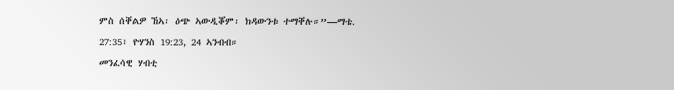ምስ ሰቐልዎ ኸኣ፡ ዕጭ ኣውዲቖም፡ ክዳውንቱ ተማቐሉ።”—ማቴ. 27:35፣ ዮሃንስ 19:23, 24 ኣንብብ።
መንፈሳዊ ሃብቲ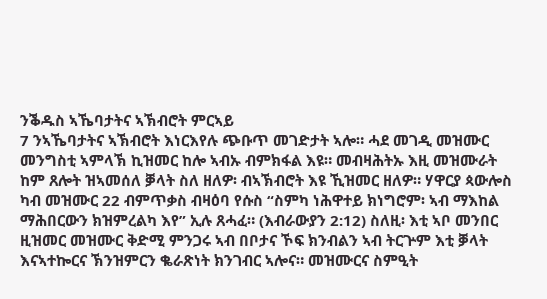ንቕዱስ ኣኼባታትና ኣኽብሮት ምርኣይ
7 ንኣኼባታትና ኣኽብሮት እነርእየሉ ጭቡጥ መገድታት ኣሎ። ሓደ መገዲ መዝሙር መንግስቲ ኣምላኽ ኪዝመር ከሎ ኣብኡ ብምክፋል እዩ። መብዛሕትኡ እዚ መዝሙራት ከም ጸሎት ዝኣመሰለ ቓላት ስለ ዘለዎ፡ ብኣኽብሮት እዩ ኺዝመር ዘለዎ። ሃዋርያ ጳውሎስ ካብ መዝሙር 22 ብምጥቃስ ብዛዕባ የሱስ “ስምካ ነሕዋተይ ክነግሮም፡ ኣብ ማእከል ማሕበርውን ክዝምረልካ እየ” ኢሉ ጸሓፈ። (እብራውያን 2:12) ስለዚ፡ እቲ ኣቦ መንበር ዚዝመር መዝሙር ቅድሚ ምንጋሩ ኣብ በቦታና ኾፍ ክንብልን ኣብ ትርጕም እቲ ቓላት እናኣተኰርና ኽንዝምርን ቈራጽነት ክንገብር ኣሎና። መዝሙርና ስምዒት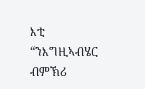እቲ “ንእግዚኣብሄር ብምኽሪ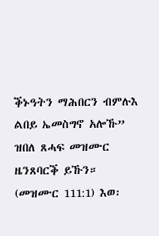ቕኑዓትን ማሕበርን ብምሉእ ልበይ ኤመስግኖ አሎኹ” ዝበለ ጸሓፍ መዝሙር ዜንጸባርቕ ይኹን። (መዝሙር 111:1) እወ፡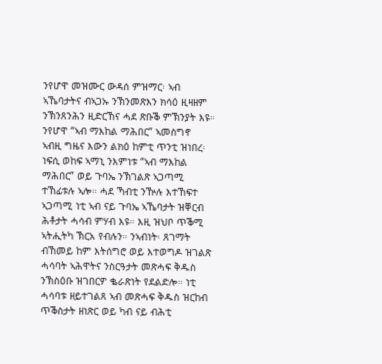ንየሆዋ መዝሙር ውዳሰ ምዝማር፡ ኣብ ኣኼባታትና ብኣጋኡ ንኽንመጽእን ክሳዕ ዚዛዘም ንኽንጸንሕን ዚድርኸና ሓደ ጽቡቕ ምኽንያት እዩ።
ንየሆዋ “ኣብ ማእከል ማሕበር” ኣመስግኖ
ኣብዚ ግዜና እውን ልክዕ ከምቲ ጥንቲ ዝነበረ፡ ነፍሲ ወከፍ ኣማኒ ንእምነቱ “ኣብ ማእከል ማሕበር” ወይ ጉባኤ ንኽገልጽ ኣጋጣሚ ተኸፊቱሉ ኣሎ። ሓደ ኻብቲ ንዅሉ እተኸፍተ ኣጋጣሚ ነቲ ኣብ ናይ ጉባኤ ኣኼባታት ዝቐርብ ሕቶታት ሓሳብ ምሃብ እዩ። እዚ ዝህቦ ጥቕሚ ኣትሒትካ ኽርአ የብሉን። ንኣብነት፡ ጸገማት ብኸመይ ከም እትሰግሮ ወይ እተወግዶ ዝገልጽ ሓሳባት ኣሕዋትና ንስርዓታት መጽሓፍ ቅዱስ ንኽስዕቡ ዝገበርዎ ቈራጽነት የደልድሎ። ነቲ ሓሳባቱ ዘይተገልጸ ኣብ መጽሓፍ ቅዱስ ዝርከብ ጥቕስታት ዘነጽር ወይ ካብ ናይ ብሕቲ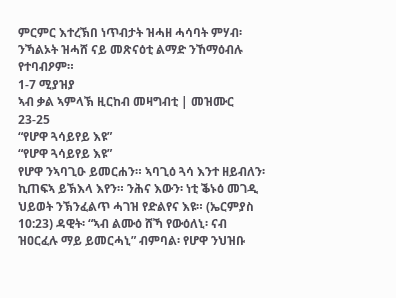ምርምር እተረኽበ ነጥብታት ዝሓዘ ሓሳባት ምሃብ፡ ንኻልኦት ዝሓሸ ናይ መጽናዕቲ ልማድ ንኸማዕብሉ የተባብዖም።
1-7 ሚያዝያ
ኣብ ቃል ኣምላኽ ዚርከብ መዛግብቲ | መዝሙር 23-25
“የሆዋ ጓሳይየይ እዩ”
“የሆዋ ጓሳይየይ እዩ”
የሆዋ ንኣባጊዑ ይመርሐን። ኣባጊዕ ጓሳ እንተ ዘይብለን፡ ኪጠፍኣ ይኽእላ እየን። ንሕና እውን፡ ነቲ ቕኑዕ መገዲ ህይወት ንኽንፈልጥ ሓገዝ የድልየና እዩ። (ኤርምያስ 10:23) ዳዊት፡ “ኣብ ልሙዕ ሸኻ የውዕለኒ፡ ናብ ዝዐርፈሉ ማይ ይመርሓኒ” ብምባል፡ የሆዋ ንህዝቡ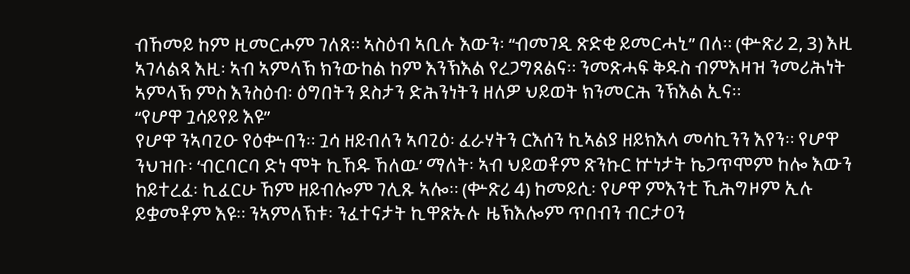ብኸመይ ከም ዚመርሖም ገለጸ። ኣስዕብ ኣቢሉ እውን፡ “ብመገዲ ጽድቂ ይመርሓኒ” በለ። (ቍጽሪ 2, 3) እዚ ኣገላልጻ እዚ፡ ኣብ ኣምላኽ ክንውከል ከም እንኽእል የረጋግጸልና። ንመጽሓፍ ቅዱስ ብምእዛዝ ንመሪሕነት ኣምላኽ ምስ እንስዕብ፡ ዕግበትን ደስታን ድሕንነትን ዘለዎ ህይወት ክንመርሕ ንኽእል ኢና።
“የሆዋ ጓሳይየይ እዩ”
የሆዋ ንኣባጊዑ የዕቍበን። ጓሳ ዘይብለን ኣባጊዕ፡ ፈራሃትን ርእሰን ኪኣልያ ዘይክእላ መሳኪንን እየን። የሆዋ ንህዝቡ፡ ‘ብርባርባ ድነ ሞት ኪኸዱ ኸለዉ’ ማለት፡ ኣብ ህይወቶም ጽንኩር ኵነታት ኬጋጥሞም ከሎ እውን ከይተረፈ፡ ኪፈርሁ ኸም ዘይብሎም ገሊጹ ኣሎ። (ቍጽሪ 4) ከመይሲ፡ የሆዋ ምእንቲ ኺሕግዞም ኢሉ ይቋመቶም እዩ። ንኣምለኽቱ፡ ንፈተናታት ኪዋጽኡሉ ዜኽእሎም ጥበብን ብርታዐን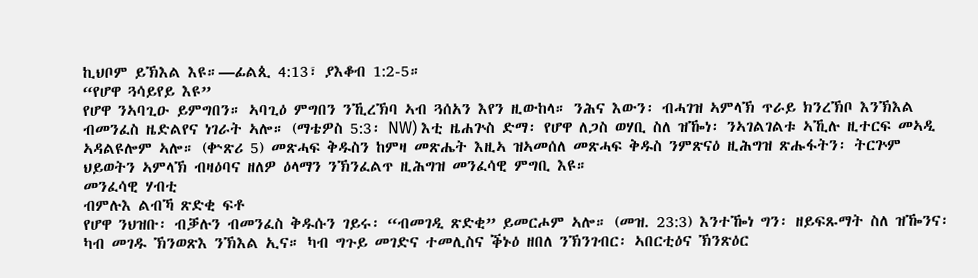ኪህቦም ይኽእል እዩ።—ፊልጲ 4:13፣ ያእቆብ 1:2-5።
“የሆዋ ጓሳይየይ እዩ”
የሆዋ ንኣባጊዑ ይምግበን። ኣባጊዕ ምግበን ንኺረኽባ ኣብ ጓሰአን እየን ዚውከላ። ንሕና እውን፡ ብሓገዝ ኣምላኽ ጥራይ ክንረኽቦ እንኽእል ብመንፈስ ዜድልየና ነገራት ኣሎ። (ማቴዎስ 5:3፡ NW) እቲ ዜሐጕስ ድማ፡ የሆዋ ለጋስ ወሃቢ ስለ ዝዀነ፡ ንኣገልገልቱ ኣኺሉ ዚተርፍ መኣዲ ኣዳልዩሎም ኣሎ። (ቍጽሪ 5) መጽሓፍ ቅዱስን ከምዛ መጽሔት እዚኣ ዝኣመሰለ መጽሓፍ ቅዱስ ንምጽናዕ ዚሕግዝ ጽሑፋትን፡ ትርጕም ህይወትን ኣምላኽ ብዛዕባና ዘለዎ ዕላማን ንኽንፈልጥ ዚሕግዝ መንፈሳዊ ምግቢ እዩ።
መንፈሳዊ ሃብቲ
ብምሉእ ልብኻ ጽድቂ ፍቶ
የሆዋ ንህዝቡ፡ ብቓሉን ብመንፈስ ቅዱሱን ገይሩ፡ “ብመገዲ ጽድቂ” ይመርሖም ኣሎ። (መዝ. 23:3) እንተዀነ ግን፡ ዘይፍጹማት ስለ ዝዀንና፡ ካብ መገዱ ኽንወጽእ ንኽእል ኢና። ካብ ግጉይ መገድና ተመሊስና ቕኑዕ ዘበለ ንኽንገብር፡ ኣበርቲዕና ኽንጽዕር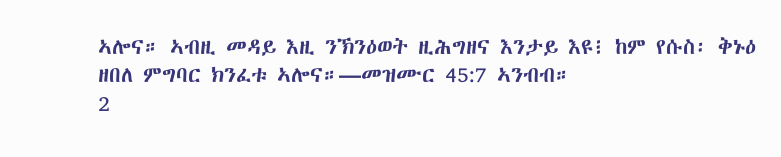ኣሎና። ኣብዚ መዳይ እዚ ንኽንዕወት ዚሕግዘና እንታይ እዩ፧ ከም የሱስ፡ ቅኑዕ ዘበለ ምግባር ክንፈቱ ኣሎና።—መዝሙር 45:7 ኣንብብ።
2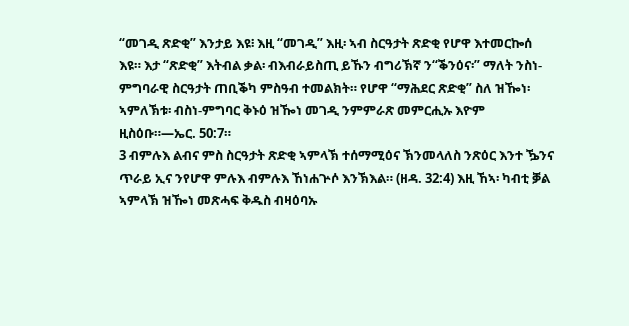“መገዲ ጽድቂ” እንታይ እዩ፧ እዚ “መገዲ” እዚ፡ ኣብ ስርዓታት ጽድቂ የሆዋ እተመርኰሰ እዩ። እታ “ጽድቂ” እትብል ቃል፡ ብእብራይስጢ ይኹን ብግሪኽኛ ን“ቕንዕና፡” ማለት ንስነ-ምግባራዊ ስርዓታት ጠቢቕካ ምስዓብ ተመልክት። የሆዋ “ማሕደር ጽድቂ” ስለ ዝዀነ፡ ኣምለኽቱ፡ ብስነ-ምግባር ቅኑዕ ዝዀነ መገዲ ንምምራጽ መምርሒኡ እዮም ዚስዕቡ።—ኤር. 50:7።
3 ብምሉእ ልብና ምስ ስርዓታት ጽድቂ ኣምላኽ ተሰማሚዕና ኽንመላለስ ንጽዕር እንተ ዄንና ጥራይ ኢና ንየሆዋ ምሉእ ብምሉእ ኸነሐጕሶ እንኽእል። (ዘዳ. 32:4) እዚ ኸኣ፡ ካብቲ ቓል ኣምላኽ ዝዀነ መጽሓፍ ቅዱስ ብዛዕባኡ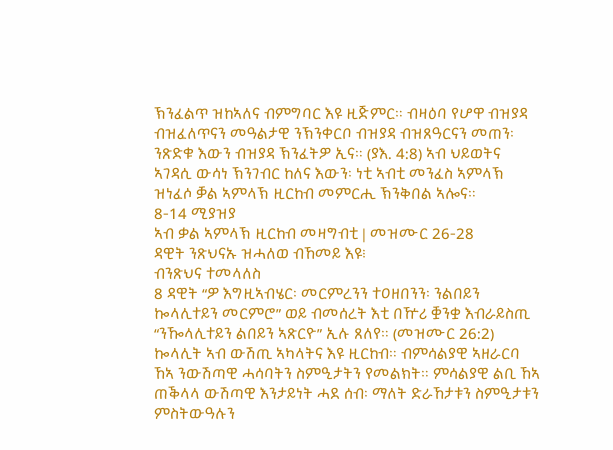ኽንፈልጥ ዝከኣለና ብምግባር እዩ ዚጅምር። ብዛዕባ የሆዋ ብዝያዳ ብዝፈለጥናን መዓልታዊ ንኽንቀርቦ ብዝያዳ ብዝጸዓርናን መጠን፡ ንጽድቁ እውን ብዝያዳ ኽንፈትዎ ኢና። (ያእ. 4:8) ኣብ ህይወትና ኣገዳሲ ውሳነ ኽንገብር ከለና እውን፡ ነቲ ኣብቲ መንፈስ ኣምላኽ ዝነፈሶ ቓል ኣምላኽ ዚርከብ መምርሒ ኽንቅበል ኣሎና።
8-14 ሚያዝያ
ኣብ ቃል ኣምላኽ ዚርከብ መዛግብቲ | መዝሙር 26-28
ዳዊት ንጽህናኡ ዝሓለወ ብኸመይ እዩ፧
ብንጽህና ተመላለስ
8 ዳዊት “ዎ እግዚኣብሄር፡ መርምረንን ተዐዘበንን፡ ንልበይን ኰላሊተይን መርምሮ” ወይ ብመሰረት እቲ በዅሪ ቛንቋ እብራይስጢ “ንዀላሊተይን ልበይን ኣጽርዮ” ኢሉ ጸለየ። (መዝሙር 26:2) ኰላሊት ኣብ ውሽጢ ኣካላትና እዩ ዚርከብ። ብምሳልያዊ ኣዘራርባ ኸኣ ንውሽጣዊ ሓሳባትን ስምዒታትን የመልክት። ምሳልያዊ ልቢ ኸኣ ጠቕላላ ውሽጣዊ እንታይነት ሓደ ሰብ፡ ማለት ድራኸታቱን ስምዒታቱን ምስትውዓሉን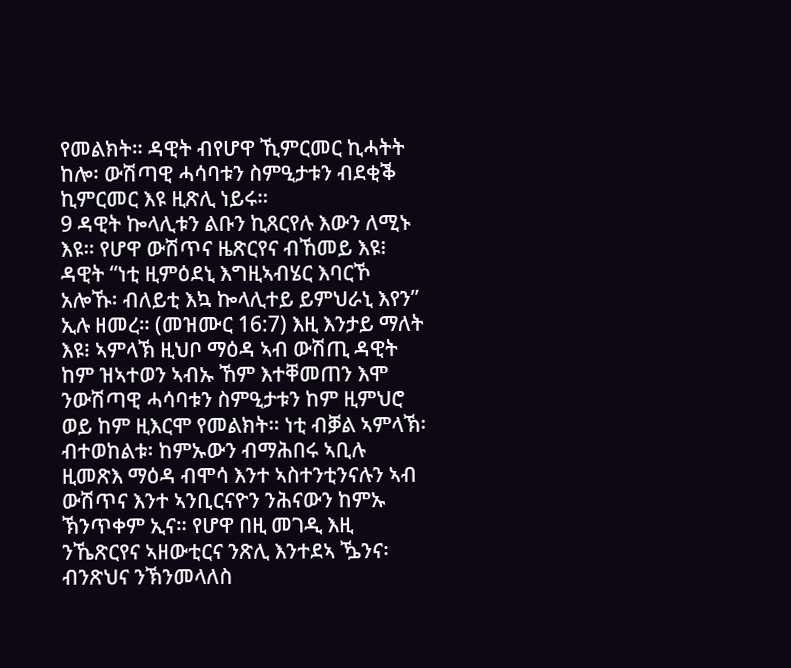የመልክት። ዳዊት ብየሆዋ ኺምርመር ኪሓትት ከሎ፡ ውሽጣዊ ሓሳባቱን ስምዒታቱን ብደቂቕ ኪምርመር እዩ ዚጽሊ ነይሩ።
9 ዳዊት ኰላሊቱን ልቡን ኪጸርየሉ እውን ለሚኑ እዩ። የሆዋ ውሽጥና ዜጽርየና ብኸመይ እዩ፧ ዳዊት “ነቲ ዚምዕደኒ እግዚኣብሄር እባርኾ አሎኹ፡ ብለይቲ እኳ ኰላሊተይ ይምህራኒ እየን” ኢሉ ዘመረ። (መዝሙር 16:7) እዚ እንታይ ማለት እዩ፧ ኣምላኽ ዚህቦ ማዕዳ ኣብ ውሽጢ ዳዊት ከም ዝኣተወን ኣብኡ ኸም እተቐመጠን እሞ ንውሽጣዊ ሓሳባቱን ስምዒታቱን ከም ዚምህሮ ወይ ከም ዚእርሞ የመልክት። ነቲ ብቓል ኣምላኽ፡ ብተወከልቱ፡ ከምኡውን ብማሕበሩ ኣቢሉ ዚመጽእ ማዕዳ ብሞሳ እንተ ኣስተንቲንናሉን ኣብ ውሽጥና እንተ ኣንቢርናዮን ንሕናውን ከምኡ ኽንጥቀም ኢና። የሆዋ በዚ መገዲ እዚ ንኼጽርየና ኣዘውቲርና ንጽሊ እንተደኣ ዄንና፡ ብንጽህና ንኽንመላለስ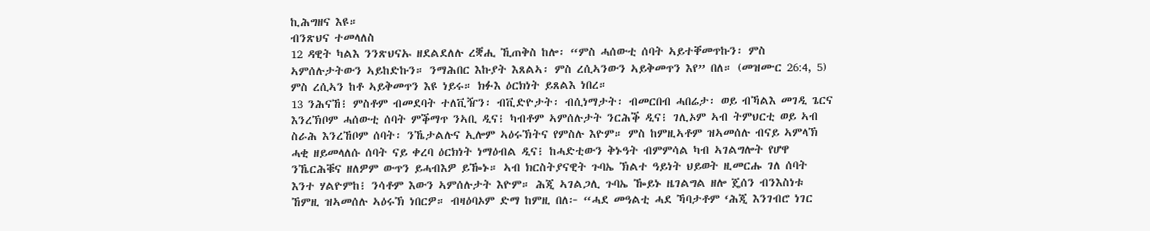ኪሕግዘና እዩ።
ብንጽህና ተመላለስ
12 ዳዊት ካልእ ንንጽህናኡ ዘደልደለሉ ረቛሒ ኺጠቅስ ከሎ፡ “ምስ ሓሰውቲ ሰባት ኣይተቐመጥኩን፡ ምስ ኣምሰሉታትውን ኣይከድኩን። ንማሕበር እኩያት እጸልኣ፡ ምስ ረሲኣንውን ኣይቅመጥን እየ” በለ። (መዝሙር 26:4, 5) ምስ ረሲኣን ከቶ ኣይቅመጥን እዩ ነይሩ። ክፉእ ዕርክነት ይጸልእ ነበረ።
13 ንሕናኸ፧ ምስቶም ብመደባት ተለቪዥን፡ ብቪድዮታት፡ ብሲነማታት፡ ብመርበብ ሓበሬታ፡ ወይ ብኻልእ መገዲ ጌርና እንረኽቦም ሓሰውቲ ሰባት ምቕማጥ ንኣቢ ዲና፧ ካብቶም ኣምሰሉታት ንርሕቕ ዲና፧ ገሊኦም ኣብ ትምህርቲ ወይ ኣብ ስራሕ እንረኸቦም ሰባት፡ ንኼታልሉና ኢሎም ኣዕሩኽትና የምስሉ እዮም። ምስ ከምዚኣቶም ዝኣመሰሉ ብናይ ኣምላኽ ሓቂ ዘይመላለሱ ሰባት ናይ ቀረባ ዕርክነት ነማዕብል ዲና፧ ከሓድቲውን ቅኑዓት ብምምሳል ካብ ኣገልግሎት የሆዋ ንኼርሕቑና ዘለዎም ውጥን ይሓብእዎ ይዀኑ። ኣብ ክርስትያናዊት ጉባኤ ኽልተ ዓይነት ህይወት ዚመርሑ ገለ ሰባት እንተ ሃልዮምከ፧ ንሳቶም እውን ኣምሰሉታት እዮም። ሕጂ ኣገልጋሊ ጉባኤ ዀይኑ ዜገልግል ዘሎ ጄሰን ብንእስነቱ ኸምዚ ዝኣመሰሉ ኣዕሩኽ ነበርዎ። ብዛዕባኦም ድማ ከምዚ በለ፦ “ሓደ መዓልቲ ሓደ ኻባታቶም ‘ሕጂ እንገብሮ ነገር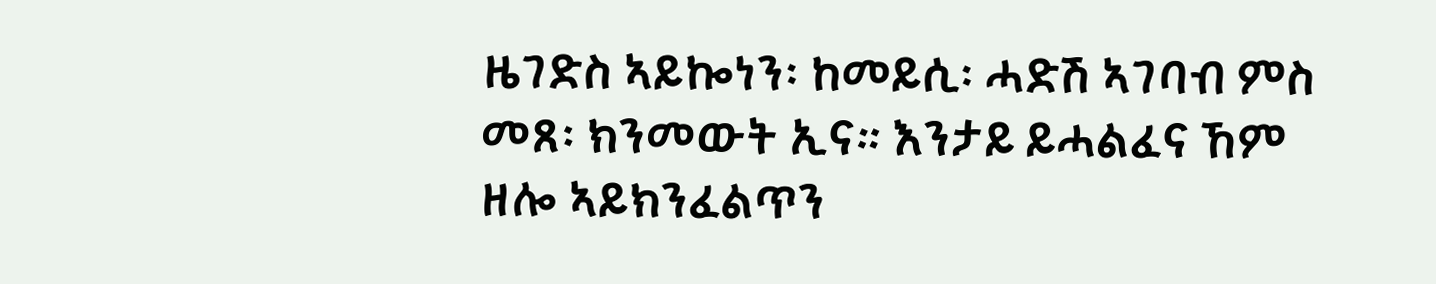ዜገድስ ኣይኰነን፡ ከመይሲ፡ ሓድሽ ኣገባብ ምስ መጸ፡ ክንመውት ኢና። እንታይ ይሓልፈና ኸም ዘሎ ኣይክንፈልጥን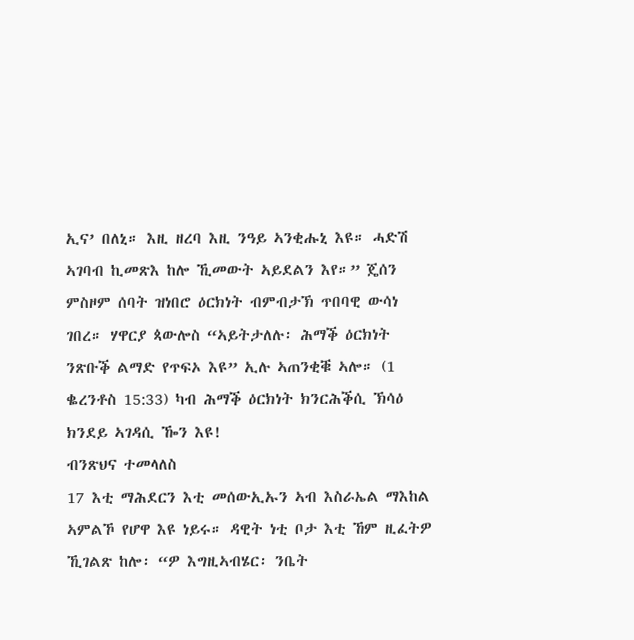ኢና’ በለኒ። እዚ ዘረባ እዚ ንዓይ ኣንቂሑኒ እዩ። ሓድሽ ኣገባብ ኪመጽእ ከሎ ኺመውት ኣይደልን እየ።” ጄሰን ምስዞም ሰባት ዝነበሮ ዕርክነት ብምብታኽ ጥበባዊ ውሳነ ገበረ። ሃዋርያ ጳውሎስ “ኣይትታለሉ፡ ሕማቕ ዕርክነት ንጽቡቕ ልማድ የጥፍኦ እዩ” ኢሉ ኣጠንቂቑ ኣሎ። (1 ቈረንቶስ 15:33) ካብ ሕማቕ ዕርክነት ክንርሕቕሲ ኽሳዕ ክንደይ ኣገዳሲ ዀን እዩ!
ብንጽህና ተመላለስ
17 እቲ ማሕደርን እቲ መሰውኢኡን ኣብ እስራኤል ማእከል ኣምልኾ የሆዋ እዩ ነይሩ። ዳዊት ነቲ ቦታ እቲ ኸም ዚፈትዎ ኺገልጽ ከሎ፡ “ዎ እግዚኣብሄር፡ ንቤት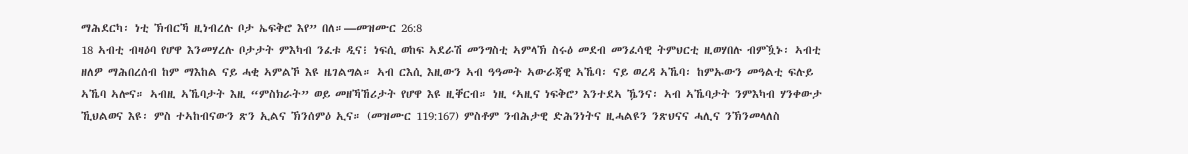ማሕደርካ፡ ነቲ ኽብርኻ ዚነብረሉ ቦታ ኤፍቅሮ እየ” በለ።—መዝሙር 26:8
18 ኣብቲ ብዛዕባ የሆዋ እንመሃረሉ ቦታታት ምእካብ ንፈቱ ዲና፧ ነፍሲ ወከፍ ኣደራሽ መንግስቲ ኣምላኽ ስሩዕ መደብ መንፈሳዊ ትምህርቲ ዚወሃበሉ ብምዃኑ፡ ኣብቲ ዘለዎ ማሕበረሰብ ከም ማእከል ናይ ሓቂ ኣምልኾ እዩ ዜገልግል። ኣብ ርእሲ እዚውን ኣብ ዓዓመት ኣውራጃዊ ኣኼባ፡ ናይ ወረዳ ኣኼባ፡ ከምኡውን መዓልቲ ፍሉይ ኣኼባ ኣሎና። ኣብዚ ኣኼባታት እዚ “ምስክራት” ወይ መዘኻኸሪታት የሆዋ እዩ ዚቐርብ። ነዚ ‘ኣዚና ነፍቅሮ’ እንተደኣ ዄንና፡ ኣብ ኣኼባታት ንምእካብ ሃንቀውታ ኺህልወና እዩ፡ ምስ ተኣከብናውን ጽን ኢልና ኽንሰምዕ ኢና። (መዝሙር 119:167) ምስቶም ንብሕታዊ ድሕንነትና ዚሓልዩን ንጽህናና ሓሊና ንኽንመላለስ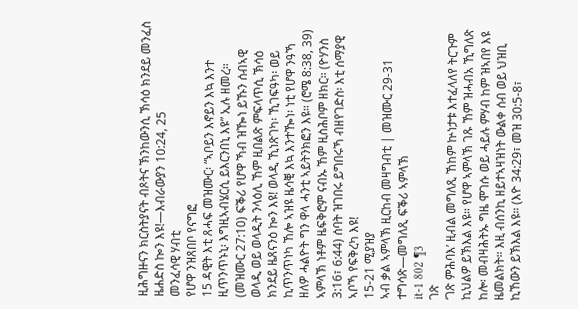ዚሕግዙናን ክርስትያናት ብጾትና ኽንከውንሲ ኽሳዕ ክንደይ መንፈስ ዜሐድስ ኰን እዩ!—እብራውያን 10:24, 25
መንፈሳዊ ሃብቲ
የሆዋ ንዝጸበቦ የናግፎ
15 ዳዊት እቲ ጸሓፍ መዝሙር፡ “ኣቦይን እኖይን እኳ እንተ ዚጥንጥኑኒ፡ እግዚኣብሄርሲ ይእርንበኒ እዩ” ኢሉ ዘመረ። (መዝሙር 27:10) ፍቕሪ የሆዋ ኻብ ዝዀነ ይኹን ሰብኣዊ ወላዲ ወይ ወላዲት ንላዕሊ ኸም ዚበልጽ ምፍላጥሲ ኽሳዕ ክንደይ ዜጸናንዕ ኰን እዩ! ወላዲ ኺነጽገካ፡ ኺገፍዓካ፡ ወይ ኪጥንጥነካ ኸሎ ኣዝዩ ዜሳቒ እኳ እንተዀነ፡ ነቲ የሆዋ ንዓኻ ዘለዎ ሓልዮት ግን ዋላ ሓንቲ ኣይትንክፎን እዩ። (ሮሜ 8:38, 39) ኣምላኽ ነቶም ዜፍቅሮም ናብኡ ኸም ዚስሕቦም ዘክር። (ዮሃንስ 3:16፣ 6:44) ሰባት ዝገበሩ ይግበሩኻ ብዘየገድስ፡ እቲ ሰማያዊ ኣቦኻ የፍቅረካ እዩ!
15-21 ሚያዝያ
ኣብ ቃል ኣምላኽ ዚርከብ መዛግብቲ | መዝሙር 29-31
ተግሳጽ—መግለጺ ፍቕሪ ኣምላኽ
it-1 802 ¶3
ገጽ
‘ገጽ ምሕባእ’ ዚብል መግለጺ ኸከም ኵነታቱ እተፈላለየ ትርጉም ኪህልዎ ይኽእል እዩ። የሆዋ ኣምላኽ ገጹ ኸም ዝሓብአ ኺግለጽ ከሎ፡ መብዛሕትኡ ግዜ ሞገሱ ወይ ሓይሉ ምሃብ ከም ዝኣበየ እዩ ዜመልክት። እዚ ብሰንኪ ዘይተኣዛዝነት ውልቀ ሰብ ወይ ህዝቢ ኪኸውን ይኽእል እዩ። (እዮ 34:29፣ መዝ 30:5-8፣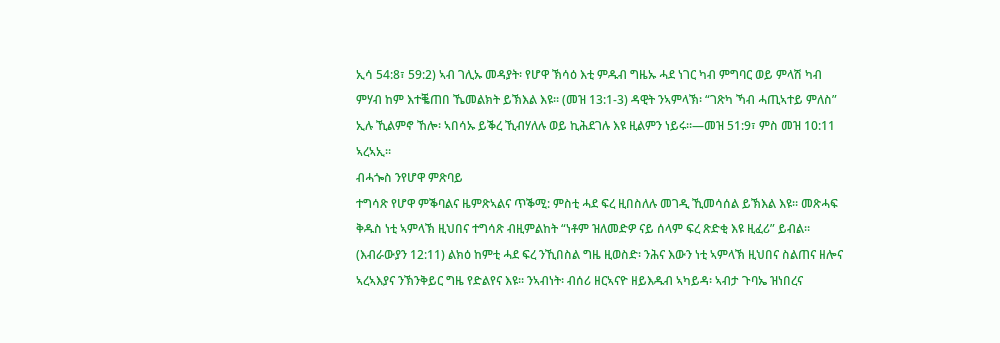ኢሳ 54:8፣ 59:2) ኣብ ገሊኡ መዳያት፡ የሆዋ ኽሳዕ እቲ ምዱብ ግዜኡ ሓደ ነገር ካብ ምግባር ወይ ምላሽ ካብ ምሃብ ከም እተቘጠበ ኼመልክት ይኽእል እዩ። (መዝ 13:1-3) ዳዊት ንኣምላኽ፡ “ገጽካ ኻብ ሓጢኣተይ ምለስ” ኢሉ ኺልምኖ ኸሎ፡ ኣበሳኡ ይቕረ ኺብሃለሉ ወይ ኪሕደገሉ እዩ ዚልምን ነይሩ።—መዝ 51:9፣ ምስ መዝ 10:11 ኣረኣኢ።
ብሓጐስ ንየሆዋ ምጽባይ
ተግሳጽ የሆዋ ምቕባልና ዜምጽኣልና ጥቕሚ: ምስቲ ሓደ ፍረ ዚበስለሉ መገዲ ኺመሳሰል ይኽእል እዩ። መጽሓፍ ቅዱስ ነቲ ኣምላኽ ዚህበና ተግሳጽ ብዚምልከት “ነቶም ዝለመድዎ ናይ ሰላም ፍረ ጽድቂ እዩ ዚፈሪ” ይብል። (እብራውያን 12:11) ልክዕ ከምቲ ሓደ ፍረ ንኺበስል ግዜ ዚወስድ፡ ንሕና እውን ነቲ ኣምላኽ ዚህበና ስልጠና ዘሎና ኣረኣእያና ንኽንቅይር ግዜ የድልየና እዩ። ንኣብነት፡ ብሰሪ ዘርኣናዮ ዘይእዱብ ኣካይዳ፡ ኣብታ ጉባኤ ዝነበረና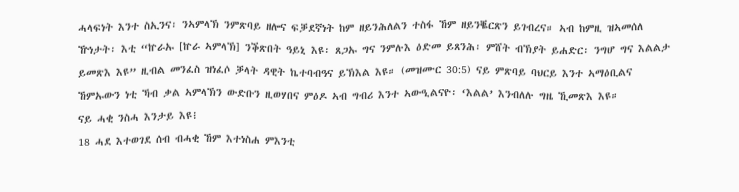ሓላፍነት እንተ ስኢንና፡ ንኣምላኽ ንምጽባይ ዘሎና ፍቓደኛነት ከም ዘይንሕለልን ተስፋ ኸም ዘይንቘርጽን ይገብረና። ኣብ ከምዚ ዝኣመሰለ ዅነታት፡ እቲ “ኵራኡ [ኵራ ኣምላኽ] ንቕጽበት ዓይኒ እዩ፡ ጸጋኡ ግና ንምሉእ ዕድመ ይጸንሕ፡ ምሸት ብኽያት ይሐድር፡ ንግሆ ግና እልልታ ይመጽእ እዩ” ዚብል መንፈስ ዝነፈሶ ቓላት ዳዊት ኬተባብዓና ይኽእል እዩ። (መዝሙር 30:5) ናይ ምጽባይ ባህርይ እንተ ኣማዕቢልና ኸምኡውን ነቲ ኻብ ቃል ኣምላኽን ውድቡን ዚወሃበና ምዕዶ ኣብ ግብሪ እንተ ኣውዒልናዮ፡ ‘እልል’ እንብለሉ ግዜ ኺመጽእ እዩ።
ናይ ሓቂ ንስሓ እንታይ እዩ፧
18 ሓደ እተወገደ ሰብ ብሓቂ ኸም እተነስሐ ምእንቲ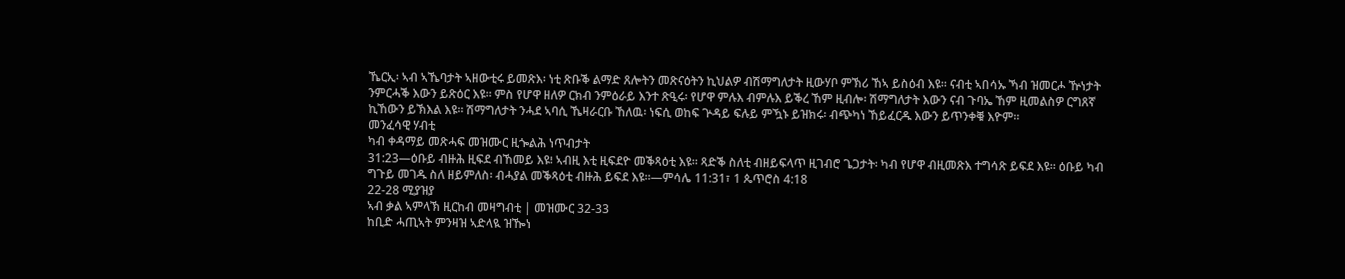ኼርኢ፡ ኣብ ኣኼባታት ኣዘውቲሩ ይመጽእ፡ ነቲ ጽቡቕ ልማድ ጸሎትን መጽናዕትን ኪህልዎ ብሽማግለታት ዚውሃቦ ምኽሪ ኸኣ ይስዕብ እዩ። ናብቲ ኣበሳኡ ኻብ ዝመርሖ ዅነታት ንምርሓቕ እውን ይጽዕር እዩ። ምስ የሆዋ ዘለዎ ርክብ ንምዕራይ እንተ ጽዒሩ፡ የሆዋ ምሉእ ብምሉእ ይቕረ ኸም ዚብሎ፡ ሽማግለታት እውን ናብ ጉባኤ ኸም ዚመልስዎ ርግጸኛ ኪኸውን ይኽእል እዩ። ሽማግለታት ንሓደ ኣባሲ ኼዛራርቡ ኸለዉ፡ ነፍሲ ወከፍ ጕዳይ ፍሉይ ምዃኑ ይዝክሩ፡ ብጭካነ ኸይፈርዱ እውን ይጥንቀቑ እዮም።
መንፈሳዊ ሃብቲ
ካብ ቀዳማይ መጽሓፍ መዝሙር ዚጐልሕ ነጥብታት
31:23—ዕቡይ ብዙሕ ዚፍደ ብኸመይ እዩ፧ ኣብዚ እቲ ዚፍደዮ መቕጻዕቲ እዩ። ጻድቕ ስለቲ ብዘይፍላጥ ዚገብሮ ጌጋታት፡ ካብ የሆዋ ብዚመጽእ ተግሳጽ ይፍደ እዩ። ዕቡይ ካብ ግጉይ መገዱ ስለ ዘይምለስ፡ ብሓያል መቕጻዕቲ ብዙሕ ይፍደ እዩ።—ምሳሌ 11:31፣ 1 ጴጥሮስ 4:18
22-28 ሚያዝያ
ኣብ ቃል ኣምላኽ ዚርከብ መዛግብቲ | መዝሙር 32-33
ከቢድ ሓጢኣት ምንዛዝ ኣድላዪ ዝዀነ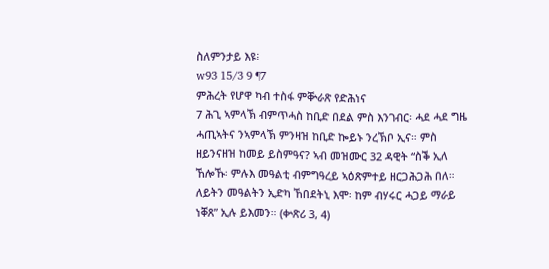ስለምንታይ እዩ፧
w93 15/3 9 ¶7
ምሕረት የሆዋ ካብ ተስፋ ምቝራጽ የድሕነና
7 ሕጊ ኣምላኽ ብምጥሓስ ከቢድ በደል ምስ እንገብር፡ ሓደ ሓደ ግዜ ሓጢኣትና ንኣምላኽ ምንዛዝ ከቢድ ኰይኑ ንረኽቦ ኢና። ምስ ዘይንናዘዝ ከመይ ይስምዓና? ኣብ መዝሙር 32 ዳዊት “ስቕ ኢለ ኸሎኹ፡ ምሉእ መዓልቲ ብምግዓረይ ኣዕጽምተይ ዘርጋሕጋሕ በለ። ለይትን መዓልትን ኢድካ ኸበደትኒ እሞ፡ ከም ብሃሩር ሓጋይ ማራይ ነቐጸ” ኢሉ ይእመን። (ቍጽሪ 3, 4)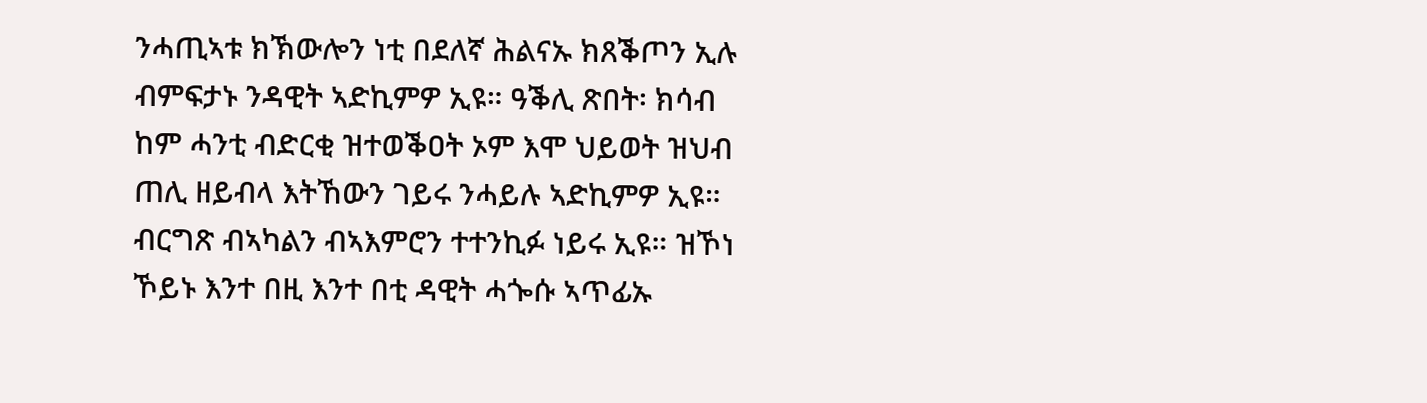ንሓጢኣቱ ክኽውሎን ነቲ በደለኛ ሕልናኡ ክጸቕጦን ኢሉ ብምፍታኑ ንዳዊት ኣድኪምዎ ኢዩ። ዓቕሊ ጽበት፡ ክሳብ ከም ሓንቲ ብድርቂ ዝተወቕዐት ኦም እሞ ህይወት ዝህብ ጠሊ ዘይብላ እትኸውን ገይሩ ንሓይሉ ኣድኪምዎ ኢዩ። ብርግጽ ብኣካልን ብኣእምሮን ተተንኪፉ ነይሩ ኢዩ። ዝኾነ ኾይኑ እንተ በዚ እንተ በቲ ዳዊት ሓጐሱ ኣጥፊኡ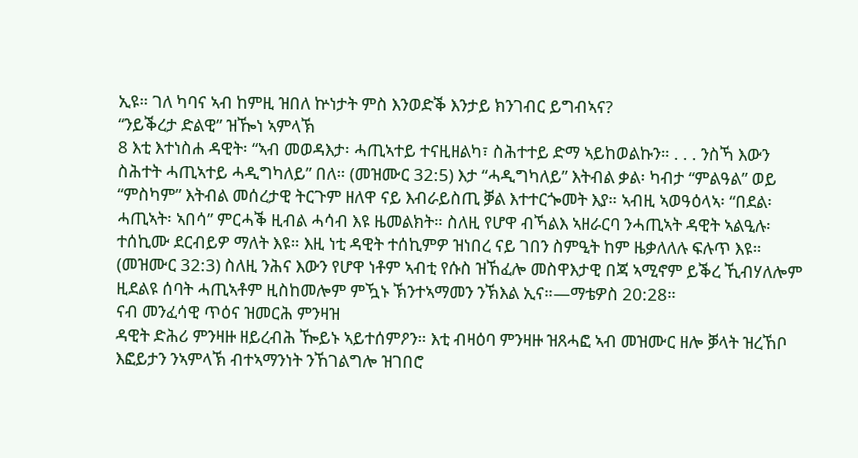ኢዩ። ገለ ካባና ኣብ ከምዚ ዝበለ ኵነታት ምስ እንወድቕ እንታይ ክንገብር ይግብኣና?
“ንይቕረታ ድልዊ” ዝዀነ ኣምላኽ
8 እቲ እተነስሐ ዳዊት፡ “ኣብ መወዳእታ፡ ሓጢኣተይ ተናዚዘልካ፣ ስሕተተይ ድማ ኣይከወልኩን። . . . ንስኻ እውን ስሕተት ሓጢኣተይ ሓዲግካለይ” በለ። (መዝሙር 32:5) እታ “ሓዲግካለይ” እትብል ቃል፡ ካብታ “ምልዓል” ወይ “ምስካም” እትብል መሰረታዊ ትርጉም ዘለዋ ናይ እብራይስጢ ቓል እተተርጐመት እያ። ኣብዚ ኣወዓዕላኣ፡ “በደል፡ ሓጢኣት፡ ኣበሳ” ምርሓቕ ዚብል ሓሳብ እዩ ዜመልክት። ስለዚ የሆዋ ብኻልእ ኣዘራርባ ንሓጢኣት ዳዊት ኣልዒሉ፡ ተሰኪሙ ደርብይዎ ማለት እዩ። እዚ ነቲ ዳዊት ተሰኪምዎ ዝነበረ ናይ ገበን ስምዒት ከም ዜቃለለሉ ፍሉጥ እዩ። (መዝሙር 32:3) ስለዚ ንሕና እውን የሆዋ ነቶም ኣብቲ የሱስ ዝኸፈሎ መስዋእታዊ በጃ ኣሚኖም ይቕረ ኺብሃለሎም ዚደልዩ ሰባት ሓጢኣቶም ዚስከመሎም ምዃኑ ኽንተኣማመን ንኽእል ኢና።—ማቴዎስ 20:28።
ናብ መንፈሳዊ ጥዕና ዝመርሕ ምንዛዝ
ዳዊት ድሕሪ ምንዛዙ ዘይረብሕ ዀይኑ ኣይተሰምዖን። እቲ ብዛዕባ ምንዛዙ ዝጸሓፎ ኣብ መዝሙር ዘሎ ቓላት ዝረኸቦ እፎይታን ንኣምላኽ ብተኣማንነት ንኸገልግሎ ዝገበሮ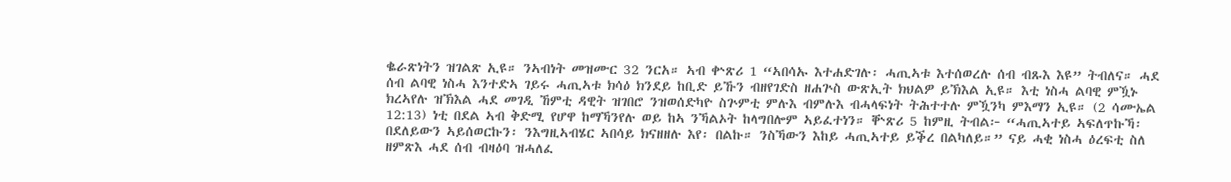ቈራጽነትን ዝገልጽ ኢዩ። ንኣብነት መዝሙር 32 ንርአ። ኣብ ቍጽሪ 1 “ኣበሳኡ እተሐድገሉ፡ ሓጢኣቱ እተሰወረሉ ሰብ ብጹእ እዩ” ትብለና። ሓደ ሰብ ልባዊ ነስሓ እንተድኣ ገይሩ ሓጢኣቱ ክሳዕ ክንደይ ከቢድ ይኹን ብዘየገድስ ዘሐጕስ ውጽኢት ክህልዎ ይኽእል ኢዩ። እቲ ነስሓ ልባዊ ምዃኑ ክረኣየሉ ዝኽእል ሓደ መገዲ ኸምቲ ዳዊት ዝገበሮ ንዝወሰድካዮ ስጕምቲ ምሉእ ብምሉእ ብሓላፍነት ትሕተተሉ ምዃንካ ምእማን ኢዩ። (2 ሳሙኤል 12:13) ነቲ በደል ኣብ ቅድሚ የሆዋ ከማኻንየሉ ወይ ከኣ ንኻልኦት ከላግበሎም ኣይፈተነን። ቝጽሪ 5 ከምዚ ትብል፦ “ሓጢኣተይ ኣፍለጥኩኻ፡ በደለይውን ኣይሰወርኩን፡ ንእግዚኣብሄር ኣበሳይ ክናዘዘሉ እየ፡ በልኩ። ንስኻውን እከይ ሓጢኣተይ ይቕረ በልካለይ።” ናይ ሓቂ ነስሓ ዕረፍቲ ስለ ዘምጽእ ሓደ ሰብ ብዛዕባ ዝሓለፈ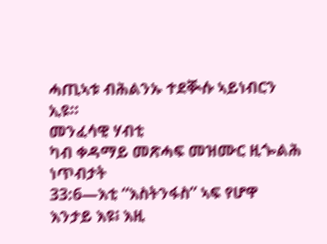ሓጢኣቱ ብሕልንኡ ተደቚሱ ኣይነብርን ኢዩ።
መንፈሳዊ ሃብቲ
ካብ ቀዳማይ መጽሓፍ መዝሙር ዚጐልሕ ነጥብታት
33:6—እቲ “እስትንፋስ” ኣፍ የሆዋ እንታይ እዩ፧ እዚ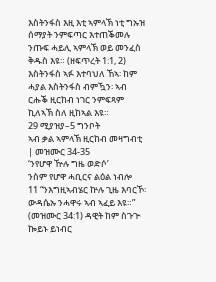እስትንፋስ እዚ እቲ ኣምላኽ ነቲ ግኡዝ ሰማያት ንምፍጣር እተጠቕመሉ ንጡፍ ሓይሊ ኣምላኽ ወይ መንፈስ ቅዱስ እዩ። (ዘፍጥረት 1:1, 2) እስትንፋስ ኣፉ እተባህለ ኸኣ፡ ከም ሓያል እስትንፋስ ብምዃን፡ ኣብ ርሑቕ ዚርከብ ነገር ንምፍጻም ኪለኣኽ ስለ ዚከኣል እዩ።
29 ሚያዝያ–5 ግንቦት
ኣብ ቃል ኣምላኽ ዚርከብ መዛግብቲ | መዝሙር 34-35
‘ንየሆዋ ዅሉ ግዜ ወድሶ’
ንስም የሆዋ ሓቢርና ልዕል ነብሎ
11 “ንእግዚኣብሄር ኵሉ ጊዜ እባርኾ፡ ውዳሴኡ ንሓዋሩ ኣብ ኣፈይ እዩ።” (መዝሙር 34:1) ዳዊት ከም ስጉጕ ኰይኑ ይነብር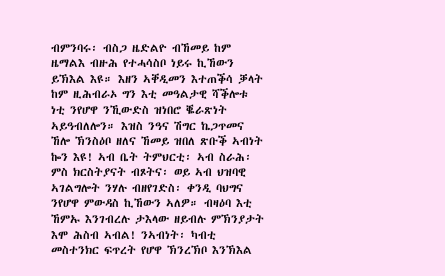ብምንባሩ፡ ብስጋ ዜድልዮ ብኸመይ ከም ዜማልእ ብዙሕ የተሓሳስቦ ነይሩ ኪኸውን ይኽእል እዩ። እዘን ኣቐዲመን እተጠቕሳ ቓላት ከም ዚሕብራኦ ግን እቲ መዓልታዊ ሻቕሎቱ ነቲ ንየሆዋ ንኺውድስ ዝነበሮ ቘራጽነት ኣይዓብለሎን። እዝስ ንዓና ሽግር ኬጋጥመና ኸሎ ኽንስዕቦ ዘለና ኸመይ ዝበለ ጽቡቕ ኣብነት ኰን እዩ! ኣብ ቤት ትምህርቲ፡ ኣብ ስራሕ፡ ምስ ክርስትያናት ብጾትና፡ ወይ ኣብ ህዝባዊ ኣገልግሎት ንሃሉ ብዘየገድስ፡ ቀንዲ ባህግና ንየሆዋ ምውዳስ ኪኸውን ኣለዎ። ብዛዕባ እቲ ኸምኡ እንገብረሉ ታእላው ዘይብሉ ምኽንያታት እሞ ሕስብ ኣብል! ንኣብነት፡ ካብቲ መስተንክር ፍጥረት የሆዋ ኽንረኽቦ እንኽእል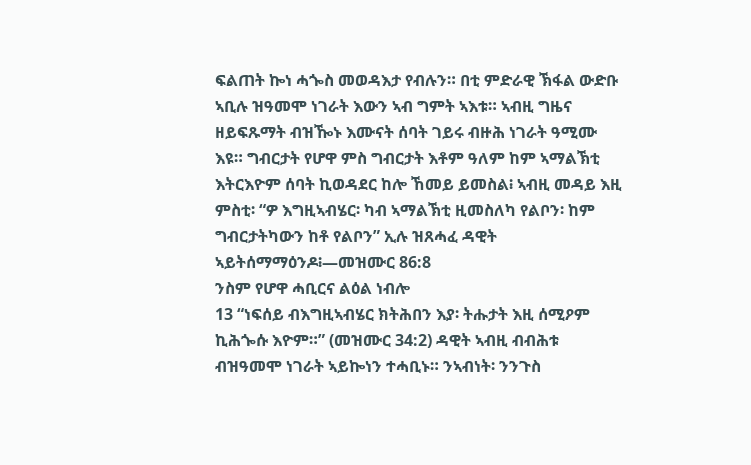ፍልጠት ኰነ ሓጐስ መወዳእታ የብሉን። በቲ ምድራዊ ኽፋል ውድቡ ኣቢሉ ዝዓመሞ ነገራት እውን ኣብ ግምት ኣእቱ። ኣብዚ ግዜና ዘይፍጹማት ብዝዀኑ እሙናት ሰባት ገይሩ ብዙሕ ነገራት ዓሚሙ እዩ። ግብርታት የሆዋ ምስ ግብርታት እቶም ዓለም ከም ኣማልኽቲ እትርእዮም ሰባት ኪወዳደር ከሎ ኸመይ ይመስል፧ ኣብዚ መዳይ እዚ ምስቲ፡ “ዎ እግዚኣብሄር፡ ካብ ኣማልኽቲ ዚመስለካ የልቦን፡ ከም ግብርታትካውን ከቶ የልቦን” ኢሉ ዝጸሓፈ ዳዊት ኣይትሰማማዕንዶ፧—መዝሙር 86:8
ንስም የሆዋ ሓቢርና ልዕል ነብሎ
13 “ነፍሰይ ብእግዚኣብሄር ክትሕበን እያ፡ ትሑታት እዚ ሰሚዖም ኪሕጐሱ እዮም።” (መዝሙር 34:2) ዳዊት ኣብዚ ብብሕቱ ብዝዓመሞ ነገራት ኣይኰነን ተሓቢኑ። ንኣብነት፡ ንንጉስ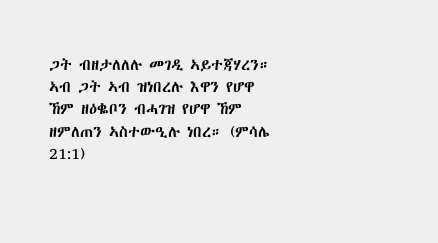ጋት ብዘታለለሉ መገዲ ኣይተጃሃረን። ኣብ ጋት ኣብ ዝነበረሉ እዋን የሆዋ ኸም ዘዕቈቦን ብሓገዝ የሆዋ ኸም ዘምለጠን ኣስተውዒሉ ነበረ። (ምሳሌ 21:1)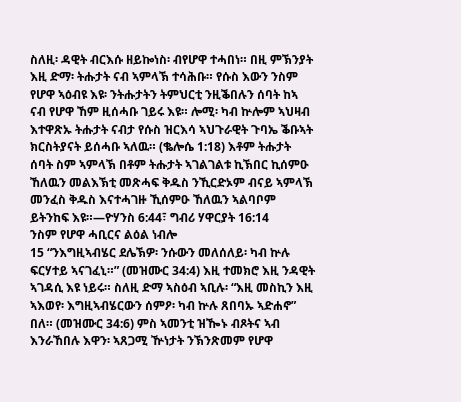ስለዚ፡ ዳዊት ብርእሱ ዘይኰነስ፡ ብየሆዋ ተሓበነ። በዚ ምኽንያት እዚ ድማ፡ ትሑታት ናብ ኣምላኽ ተሳሕቡ። የሱስ እውን ንስም የሆዋ ኣዕብዩ እዩ፡ ንትሑታትን ትምህርቲ ንዚቕበሉን ሰባት ከኣ ናብ የሆዋ ኸም ዚሰሓቡ ገይሩ እዩ። ሎሚ፡ ካብ ኵሎም ኣህዛብ እተዋጽኡ ትሑታት ናብታ የሱስ ዝርእሳ ኣህጉራዊት ጉባኤ ቕቡኣት ክርስትያናት ይሰሓቡ ኣለዉ። (ቈሎሴ 1:18) እቶም ትሑታት ሰባት ስም ኣምላኽ በቶም ትሑታት ኣገልገልቱ ኪኽበር ኪሰምዑ ኸለዉን መልእኽቲ መጽሓፍ ቅዱስ ንኺርድኦም ብናይ ኣምላኽ መንፈስ ቅዱስ እናተሓገዙ ኺሰምዑ ኸለዉን ኣልባቦም ይትንከፍ እዩ።—ዮሃንስ 6:44፣ ግብሪ ሃዋርያት 16:14
ንስም የሆዋ ሓቢርና ልዕል ነብሎ
15 “ንእግዚኣብሄር ደሌኽዎ፡ ንሱውን መለሰለይ፡ ካብ ኵሉ ፍርሃተይ ኣናገፈኒ።” (መዝሙር 34:4) እዚ ተመክሮ እዚ ንዳዊት ኣገዳሲ እዩ ነይሩ። ስለዚ ድማ ኣስዕብ ኣቢሉ፡ “እዚ መስኪን እዚ ኣእወየ፡ እግዚኣብሄርውን ሰምዖ፡ ካብ ኵሉ ጸበባኡ ኣድሐኖ” በለ። (መዝሙር 34:6) ምስ ኣመንቲ ዝዀኑ ብጾትና ኣብ እንራኸበሉ እዋን፡ ኣጸጋሚ ዅነታት ንኽንጽመም የሆዋ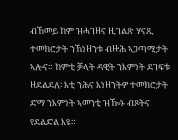ብኸመይ ከም ዝሓገዘና ዚገልጽ ሃናጺ ተመክሮታት ንኸነዘንቱ ብዙሕ ኣጋጣሚታት ኣሎና። ከምቲ ቓላት ዳዊት ንእምነት ደገፍቱ ዘደልደለ፡ እቲ ንሕና እነዘንትዎ ተመክሮታት ድማ ንእምነት ኣመንቲ ዝዀኑ ብጾትና የደልድል እዩ።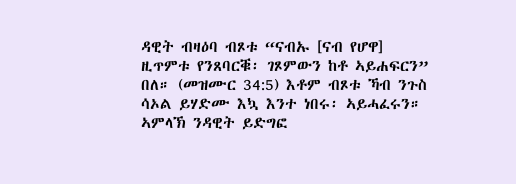ዳዊት ብዛዕባ ብጾቱ “ናብኡ [ናብ የሆዋ] ዚጥምቱ የንጸባርቑ፡ ገጾምውን ከቶ ኣይሐፍርን” በለ። (መዝሙር 34:5) እቶም ብጾቱ ኻብ ንጉስ ሳኦል ይሃድሙ እኳ እንተ ነበሩ፡ ኣይሓፈሩን። ኣምላኽ ንዳዊት ይድግፎ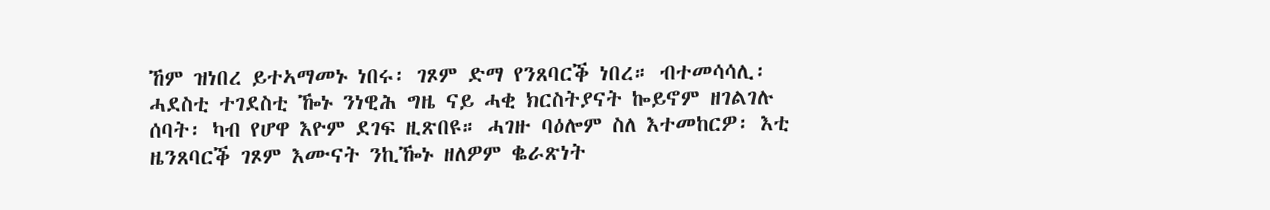ኸም ዝነበረ ይተኣማመኑ ነበሩ፡ ገጾም ድማ የንጸባርቕ ነበረ። ብተመሳሳሊ፡ ሓደስቲ ተገደስቲ ዀኑ ንነዊሕ ግዜ ናይ ሓቂ ክርስትያናት ኰይኖም ዘገልገሉ ሰባት፡ ካብ የሆዋ እዮም ደገፍ ዚጽበዩ። ሓገዙ ባዕሎም ስለ እተመከርዎ፡ እቲ ዜንጸባርቕ ገጾም እሙናት ንኪዀኑ ዘለዎም ቈራጽነት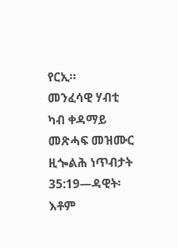የርኢ።
መንፈሳዊ ሃብቲ
ካብ ቀዳማይ መጽሓፍ መዝሙር ዚጐልሕ ነጥብታት
35:19—ዳዊት፡ እቶም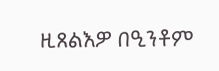ዚጸልእዎ በዒንቶም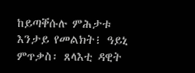ከይጣቐሱሉ ምሕታቱ እንታይ የመልክት፧ ዓይኒ ምጥቃስ፡ ጸላእቲ ዳዊት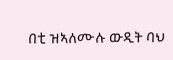በቲ ዝኣለሙሉ ውዲት ባህ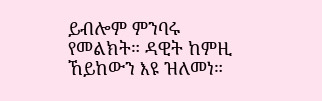ይብሎም ምንባሩ የመልክት። ዳዊት ከምዚ ኸይከውን እዩ ዝለመነ።